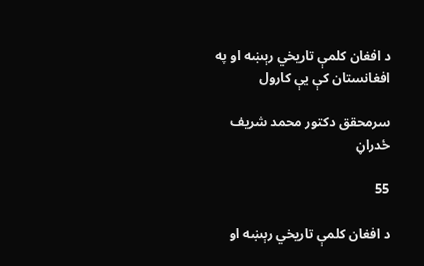د افغان کلمې تاريخي رېښه او په افغانستان کې يې کارول

سرمحقق دکتور محمد شريف ځدراڼ

55

د افغان کلمې تاريخي رېښه او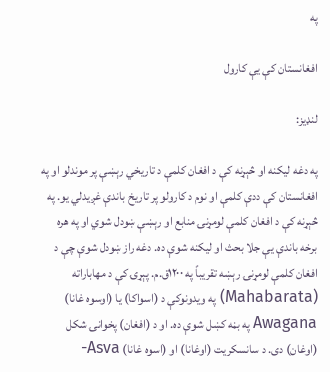په

افغانستان کې يې کارول

لنډيز:

په دغه ليکنه او څېړنه کې د افغان کلمې د تاريخي رېښې پر موندلو او په افغانستان کې ددې کلمې او نوم د کارولو پر تاريخ باندې غږيدلي يو. په څېړنه کې د افغان کلمې لومړنۍ منابع او رېښې ښودل شوي او په هره برخه باندې يې جلا بحث او ليکنه شوې ده. دغه راز ښودل شوې چې د افغان کلمې لومړنۍ رېښه تقريباً په ۱۲۰۰ق.م. پېړۍ کې د مهاباراته (Mahabarata) په ويدونوکې د (اسواکا) يا (اوسوه غانا) Awagana په بڼه کښل شوې ده. او د (افغان) پخوانۍ شکل (اوغان) دی. د سانسکريت (اوغانا) او (اسوه غانا) Asva-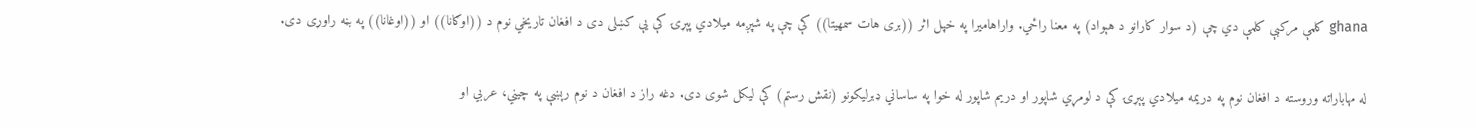ghana کلمې مرکبې کلمې دي چې (د سوار کارانو د هېواد) په معنا راځي. واراهاميرا په خپل اثر ((بری هات سمهيتا)) کې چې په شپږمه ميلادي پېړۍ کې يې کښلی دی د افغان تاريخي نوم د ((اوګانا)) او ((اوغانا)) په بڼه راوړی دی.

له مهاباراته وروسته د افغان نوم په دريمه ميلادي پېړۍ کې د لومړي شاپور او دريم شاپور له خوا په ساساني ډبرليکونو (نقش رستم) کې ليکل شوی دی. دغه راز د افغان د نوم رېښې په چيني، عربي او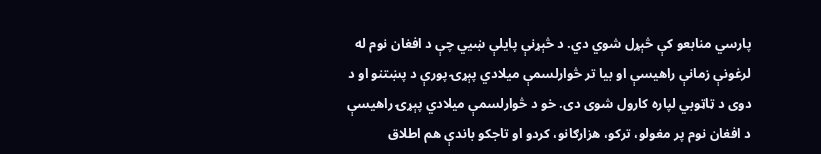پارسي منابعو کې څېړل شوي دي. د څېړنې پايلې ښيي چې د افغان نوم له لرغونې زمانې راهيسې او بيا تر څوارلسمې ميلادي پېړۍ پورې د پښتنو او د دوی د ټاټوبي لپاره کارول شوی دی. خو د څوارلسمې ميلادي پېړۍ راهيسې د افغان نوم پر مغولو، ترکو، هزارګانو، کردو او تاجکو باندې هم اطلاق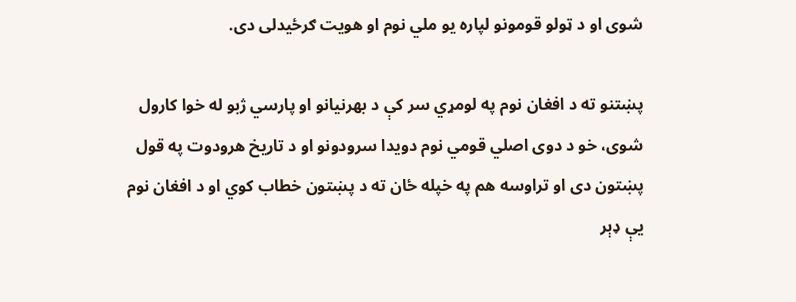شوی او د ټولو قومونو لپاره يو ملي نوم او هويت ګرځيدلی دی.

پښتنو ته د افغان نوم په لومړي سر کې د بهرنيانو او پارسي ژبو له خوا کارول شوی، خو د دوی اصلي قومي نوم دويدا سرودونو او د تاريخ هرودوت په قول پښتون دی او تراوسه هم په خپله ځان ته د پښتون خطاب کوي او د افغان نوم يې ډېر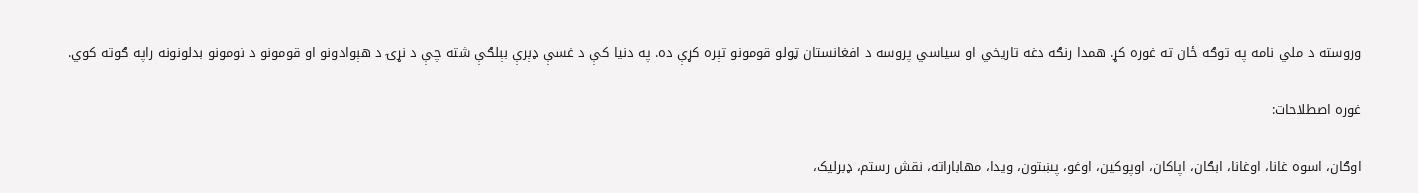وروسته د ملي نامه په توګه ځان ته غوره کړ. همدا رنګه دغه تاريخي او سياسي پروسه د افغانستان ټولو قومونو تېره کړې ده. په دنيا کې د غسې ډېرې بېلګې شته چې د نړۍ د هېوادونو او قومونو د نومونو بدلونونه راپه ګوته کوي.

غوره اصطلاحات:

اوګان، اسوه غانا، اوغانا، ابګان، اپاکان، اوپوکين، اوغو، پښتون، ويدا، مهاباراته، نقش رستم، ډبرليک،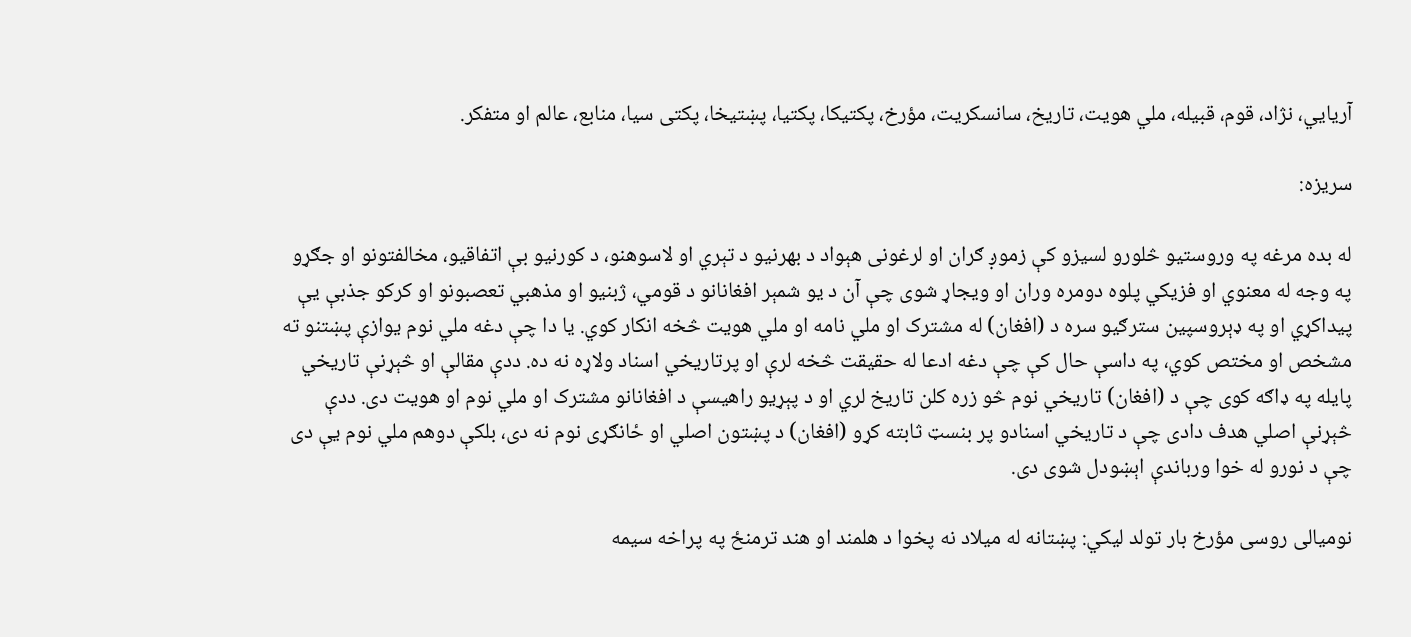آريايي، نژاد، قوم، قبيله، ملي هويت، تاريخ، سانسکريت، مؤرخ، پکتيکا، پکتيا، پښتيخا، پکتی سيا، منابع، عالم او متفکر.

سريزه:

له بده مرغه په وروستيو څلورو لسيزو کې زموږ ګران او لرغونی هېواد د بهرنيو د تېري او لاسوهنو، د کورنيو بې اتفاقيو، مخالفتونو او جګړو په وجه له معنوي او فزيکي پلوه دومره وران او ويجاړ شوی چې آن د يو شمېر افغانانو د قومي، ژبنيو او مذهبي تعصبونو او کرکو جذبې يې پيداکړي او په ډېروسپين سترګيو سره د (افغان) له مشترک او ملي نامه او ملي هويت څخه انکار کوي. يا دا چې دغه ملي نوم يوازې پښتنو ته مشخص او مختص کوي، په داسې حال کې چې دغه ادعا له حقيقت څخه لرې او پرتاريخي اسناد ولاړه نه ده. ددې مقالې او څېړنې تاريخي پايله په ډاګه کوی چې د (افغان) تاريخي نوم څو زره کلن تاريخ لري او د پېړيو راهيسې د افغانانو مشترک او ملي نوم او هويت دی. ددې څېړنې اصلي هدف دادی چې د تاريخي اسنادو پر بنسټ ثابته کړو (افغان) د پښتون اصلي او ځانګړی نوم نه دی، بلکې دوهم ملي نوم يې دی چې د نورو له خوا ورباندې اېښودل شوی دی.

نوميالی روسی مؤرخ بار تولد ليکي: پښتانه له ميلاد نه پخوا د هلمند او هند ترمنځ په پراخه سيمه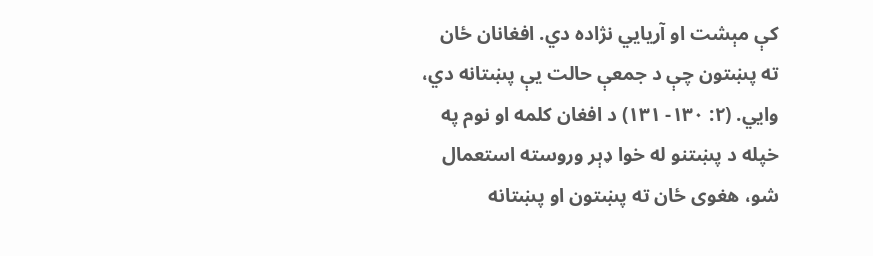کې مېشت او آريايي نژاده دي. افغانان ځان ته پښتون چې د جمعې حالت يې پښتانه دي، وايي. (۲: ۱۳۰- ۱۳۱) د افغان کلمه او نوم په خپله د پښتنو له خوا ډېر وروسته استعمال شو، هغوی ځان ته پښتون او پښتانه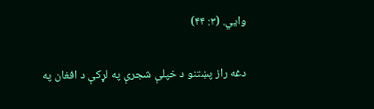وايي. (۳: ۴۴)

دغه راز پښتنو د خپلې شجرې په لړکې د افغان په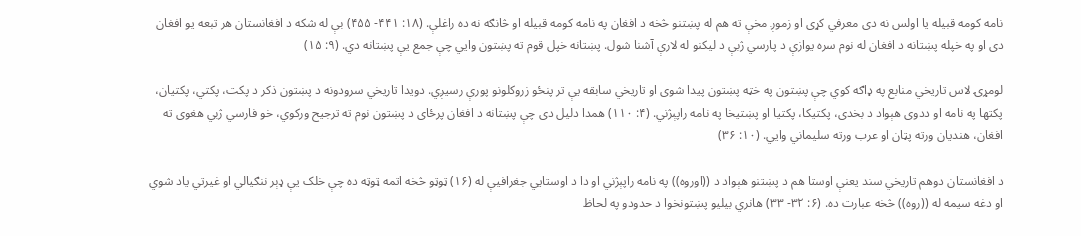نامه کومه قبيله يا اولس نه دی معرفي کړی او زموږ مخې ته هم له پښتنو څخه د افغان په نامه کومه قبيله او څانګه نه ده راغلې. (۱۸: ۴۴۱- ۴۵۵) بې له شکه د افغانستان هر تبعه يو افغان دی او په خپله پښتانه د افغان له نوم سره يوازې د پارسي ژبې د ليکنو له لارې آشنا شول. پښتانه خپل قوم ته پښتون وايي چې جمع يې پښتانه دي. (۹: ۱۵)

لومړۍ لاس تاريخي منابع په ډاګه کوي چې پښتون په خټه پښتون پيدا شوی او تاريخي سابقه يې تر پنځو زروکلونو پورې رسيږي. دويدا تاريخي سرودونه د پښتون ذکر د پکت، پکتي، پکتيان، پکتها په نامه او ددوی هېواد د بخدی، پکتيکا، پکتيا او پښتيخا په نامه راپېژني. (۴: ۱۱۰) همدا دليل دی چې پښتانه د افغان پرځای د پښتون نوم ته ترجيح ورکوي، خو فارسي ژبي هغوی ته افغان، هنديان ورته پټان او عرب ورته سليماني وايي. (۱۰: ۳۶)

د افغانستان دوهم تاريخي سند يعنې اوستا هم د پښتنو هېواد د ((اوروه)) په نامه راپېژني او دا د اوستايي جغرافيې له (۱۶) ټوټو څخه اتمه ټوټه ده چې خلک يې ډېر ننګيالي او غيرتي ياد شوي او دغه سيمه له ((روه)) څخه عبارت ده. (۶: ۳۲- ۳۳) هانري بيليو پښتونخوا د حدودو په لحاظ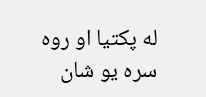له پکتيا او روه سره يو شان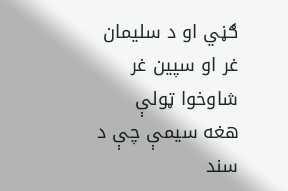ګڼي او د سليمان غر او سپين غر شاوخوا ټولې هغه سيمې چې د سند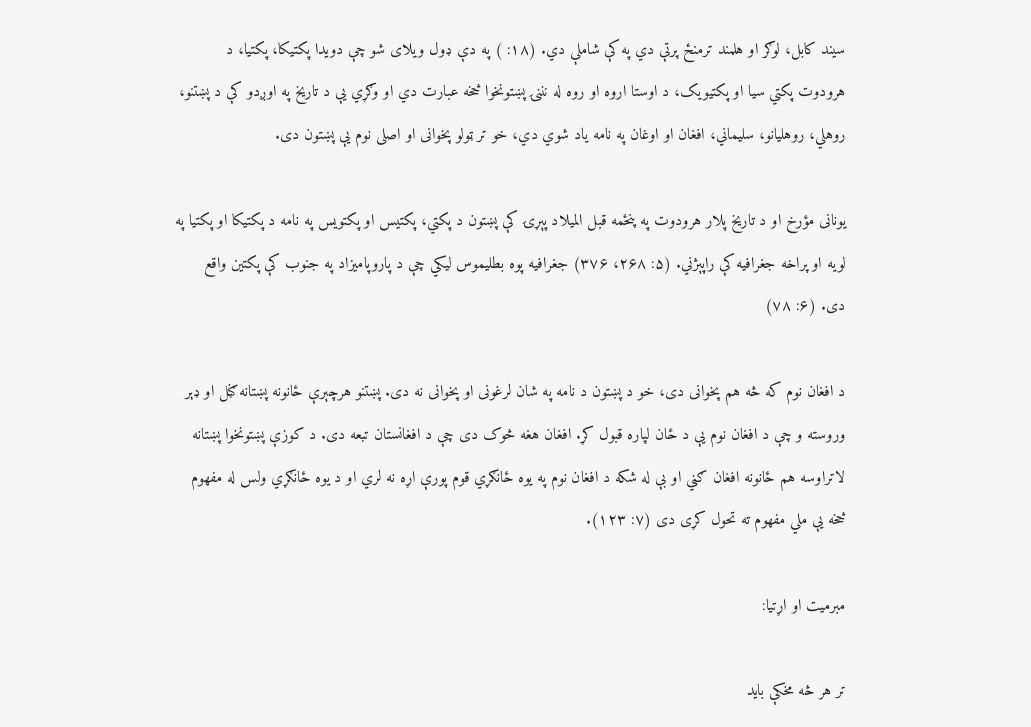سيند کابل، لوګر او هلمند ترمنځ پرتې دي په کې شاملې دي. (۱۸: ) په دې ډول ويلای شو چې دويدا پکتيکا، پکتيا، د هرودوت پکتي سيا او پکتيويک، د اوستا اروه او روه له نننۍ پښتونخوا څخه عبارت دي او وګړي يې د تاريخ په اوږدو کې د پښتنو، روهلي، روهليانو، سليماني، افغان او اوغان په نامه ياد شوي دي، خو تر ټولو پخوانی او اصلی نوم يې پښتون دی.

يونانی مؤرخ او د تاريخ پلار هرودوت په پنځمه قبل الميلاد پېړۍ کې پښتون د پکتي، پکتيس او پکتويس په نامه د پکتيکا او پکتيا په لويه او پراخه جغرافيه کې راپېژني. (۵: ۲۶۸، ۳۷۶) جغرافيه پوه بطليموس ليکي چې د پاروپاميزاد په جنوب کې پکتين واقع دی. (۶: ۷۸)

د افغان نوم که څه هم پخوانی دی، خو د پښتون د نامه په شان لرغونی او پخوانی نه دی. پښتنو هرچېرې ځانونه پښتانه ګڼل او ډېر وروسته و چې د افغان نوم يې د ځان لپاره قبول کړ. افغان هغه څوک دی چې د افغانستان تبعه دی. د کوزې پښتونخوا پښتانه لاتراوسه هم ځانونه افغان ګڼي او بې له شکه د افغان نوم په يوه ځانګړي قوم پورې اړه نه لري او د يوه ځانګړي ولس له مفهوم څخه يې ملي مفهوم ته تحول کړی دی (۷: ۱۲۳).

مبرميت او اړتيا:

تر هر څه مخکې بايد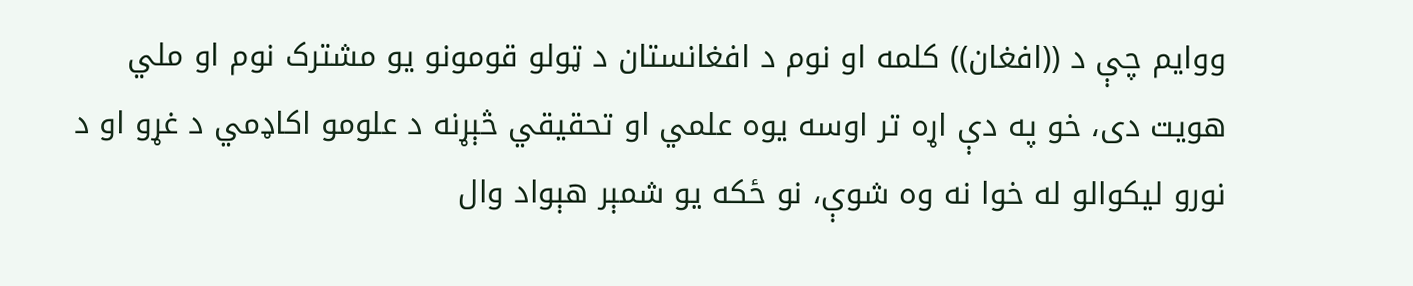ووايم چې د ((افغان)) کلمه او نوم د افغانستان د ټولو قومونو يو مشترک نوم او ملي هويت دی، خو په دې اړه تر اوسه يوه علمي او تحقيقي څېړنه د علومو اکاډمي د غړو او د نورو ليکوالو له خوا نه وه شوې، نو ځکه يو شمېر هېواد وال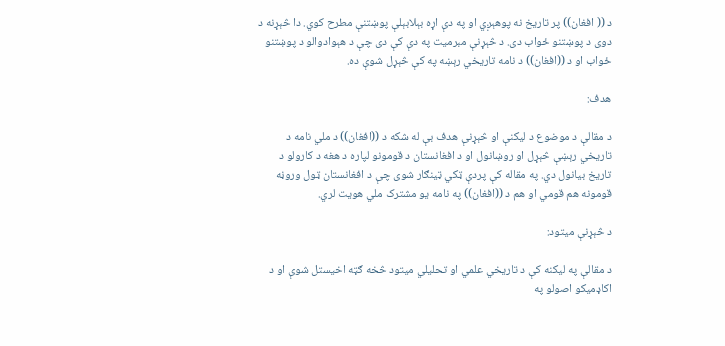د (( افغان)) پر تاريخ نه پوهېږي او په دې اړه بېلابېلې پوښتنې مطرح کوي. دا څېړنه د دوی د پوښتنو ځواب دی. د څېړنې مبرميت په دې کې دی چې د هېوادوالو د پوښتنو ځواب او د ((افغان)) د نامه تاريخي رېښه په کې څېړل شوې ده.

هدف:

د مقالې د موضوع د ليکنې او څېړنې هدف بې له شکه د ((افغان)) د ملي نامه د تاريخي رېښې څېړل او روښانول او د افغانستان د قومونو لپاره د هغه د کارولو د تاريخ بيانول دي. په مقاله کې پردې ټکي ټينګار شوی چې د افغانستان ټول وروڼه قومونه هم قومي او هم د ((افغان)) په نامه يو مشترک ملي هويت لري.

د څېړنې ميتود:

د مقالې په ليکنه کې د تاريخي علمي او تحليلي ميتود څخه ګټه اخيستل شوې او د اکاډميکو اصولو په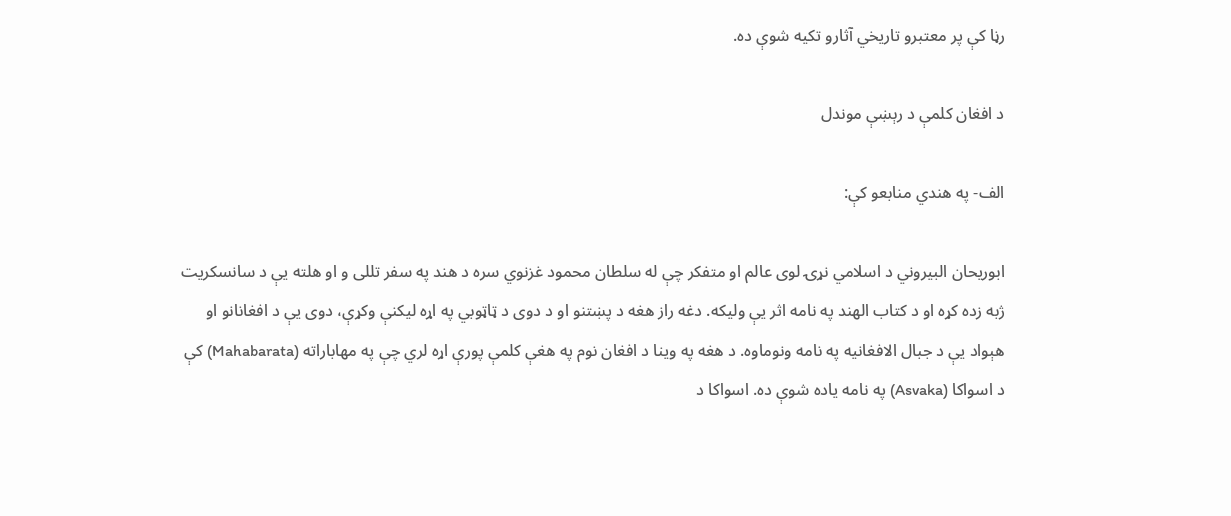رڼا کې پر معتبرو تاريخي آثارو تکيه شوې ده.

د افغان کلمې د رېښې موندل

الف- په هندي منابعو کې:

ابوريحان البيروني د اسلامي نړۍ لوی عالم او متفکر چې له سلطان محمود غزنوي سره د هند په سفر تللی و او هلته يې د سانسکريت ژبه زده کړه او د کتاب الهند په نامه اثر يې وليکه. دغه راز هغه د پښتنو او د دوی د ټاټوبي په اړه ليکنې وکړې، دوی يې د افغانانو او هېواد يې د جبال الافغانيه په نامه ونوماوه. د هغه په وينا د افغان نوم په هغې کلمې پورې اړه لري چې په مهاباراته (Mahabarata) کې د اسواکا (Asvaka) په نامه ياده شوې ده. اسواکا د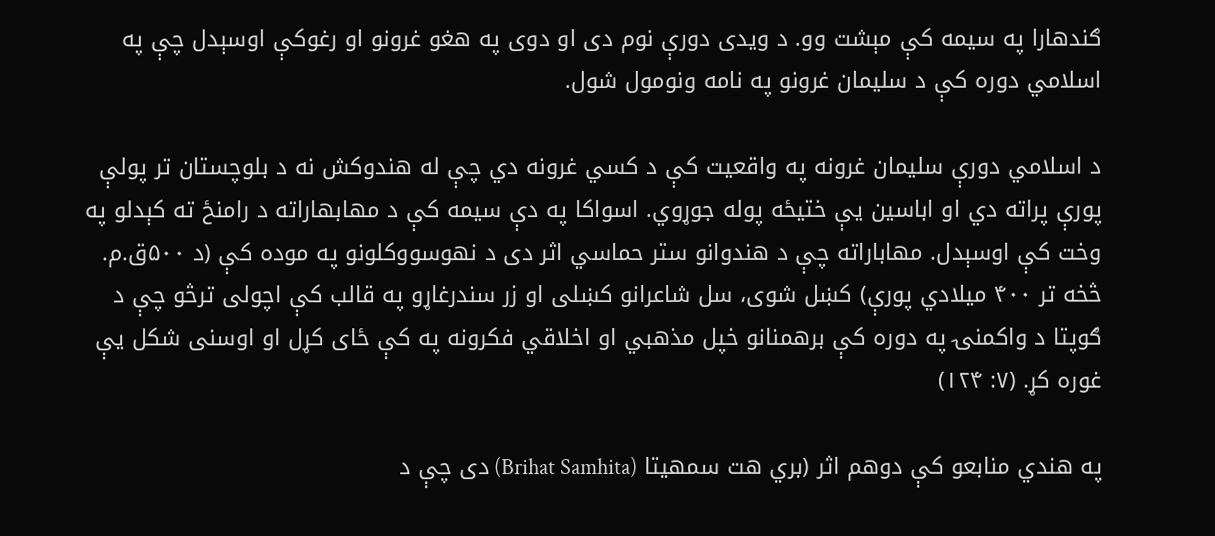ګندهارا په سيمه کې مېشت وو. د ويدی دورې نوم دی او دوی په هغو غرونو او رغوکې اوسېدل چې په اسلامي دوره کې د سليمان غرونو په نامه ونومول شول.

د اسلامي دورې سليمان غرونه په واقعيت کې د کسي غرونه دي چې له هندوکش نه د بلوچستان تر پولې پورې پراته دي او اباسين يې ختيځه پوله جوړوي. اسواکا په دې سيمه کې د مهابهاراته د رامنځ ته کېدلو په وخت کې اوسېدل. مهاباراته چې د هندوانو ستر حماسي اثر دی د نهوسووکلونو په موده کې (د ۵۰۰ق.م. څخه تر ۴۰۰ ميلادي پورې) کښل شوی، سل شاعرانو کښلی او زر سندرغاړو په قالب کې اچولی ترڅو چې د ګوپتا د واکمنۍ په دوره کې برهمنانو خپل مذهبي او اخلاقي فکرونه په کې ځای کړل او اوسنی شکل يې غوره کړ. (۷: ۱۲۴)

په هندي منابعو کې دوهم اثر (بري هت سمهيتا (Brihat Samhita) دی چې د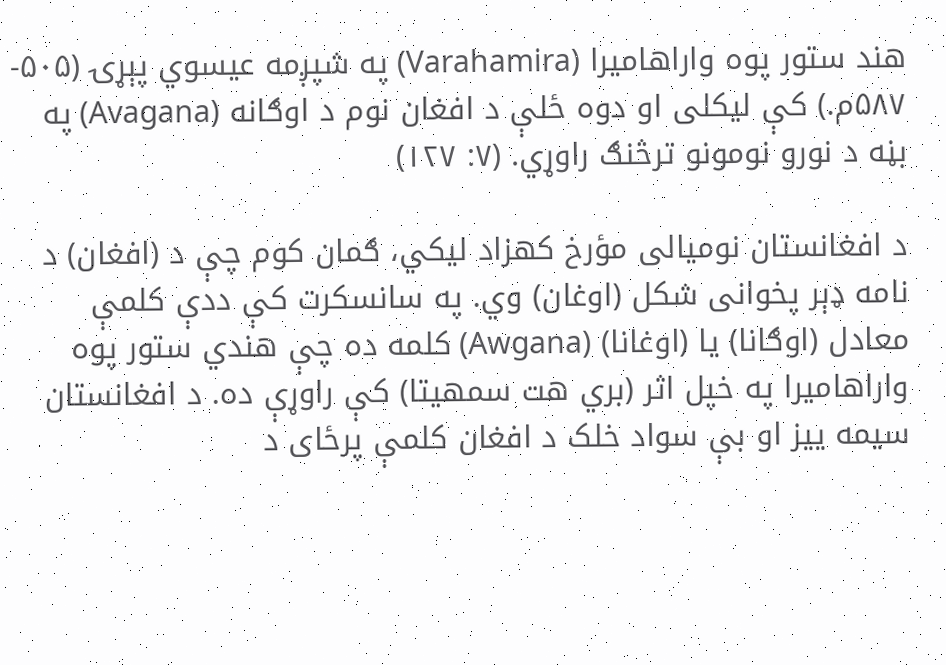هند ستور پوه واراهاميرا (Varahamira) په شپږمه عيسوي پېړۍ (۵۰۵- ۵۸۷م.) کې ليکلی او دوه ځلې د افغان نوم د اوګانه (Avagana) په بڼه د نورو نومونو ترڅنګ راوړي. (۷: ۱۲۷)

د افغانستان نوميالی مؤرخ کهزاد ليکي، ګمان کوم چې د (افغان) د نامه ډېر پخوانی شکل (اوغان) وي. په سانسکرت کې ددې کلمې معادل (اوګانا) يا (اوغانا) (Awgana) کلمه ده چې هندي ستور پوه واراهاميرا په خپل اثر (بري هت سمهيتا) کې راوړې ده. د افغانستان سيمه ييز او بې سواد خلک د افغان کلمې پرځای د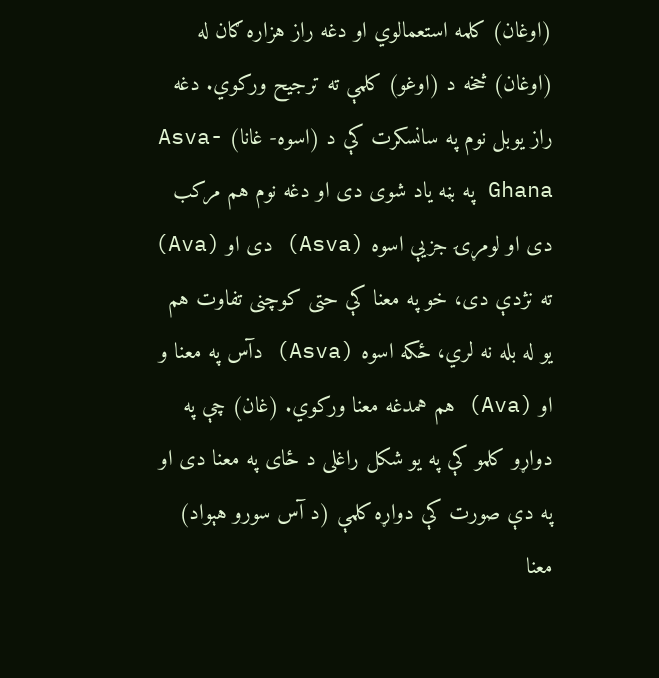(اوغان) کلمه استعمالوي او دغه راز هزاره ګان له (اوغان) څخه د (اوغو) کلمې ته ترجيح ورکوي. دغه راز يوبل نوم په سانسکرت کې د (اسوه- غانا) Asva- Ghana په بڼه ياد شوی دی او دغه نوم هم مرکب دی او لومړۍ جزيې اسوه (Asva) دی او (Ava) ته نژدې دی، خو په معنا کې حتی کوچنی تفاوت هم يو له بله نه لري، ځکه اسوه (Asva) دآس په معنا و او (Ava) هم همدغه معنا ورکوي. (غان) چې په دواړو کلمو کې په يو شکل راغلی د ځای په معنا دی او په دې صورت کې دواړه کلمې (د آس سورو هېواد) معنا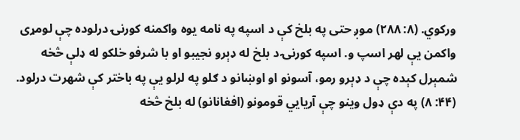ورکوي. (۸: ۲۸۸) موږ حتی په بلخ کې د اسپه په نامه يوه واکمنه کورنۍ درلوده چې لومړی واکمن يې لهر اسپ و. اسپه کورنۍ د بلخ له ډېرو نجيبو او با شرفو خلکو له ډلې څخه شمېرل کېده چې د ډېرو رمو، آسونو او اوښانو د ګلو په لرلو يې په باختر کې شهرت درلود. (۴۴: ۸) په دې ډول وينو چې آريايي قومونو (افغانانو) له بلخ څخه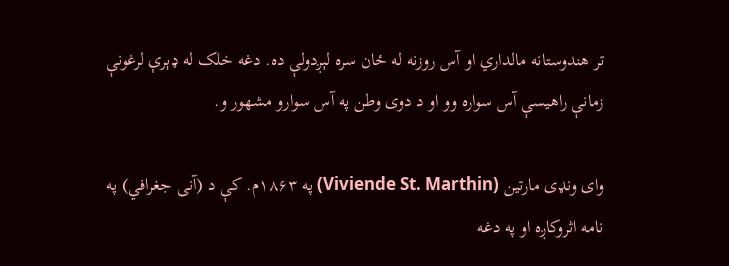تر هندوستانه مالداري او آس روزنه له ځان سره لېږدولې ده. دغه خلک له ډېرې لرغونې زمانې راهيسې آس سواره وو او د دوی وطن په آس سوارو مشهور و.

وای ونډی مارتين (Viviende St. Marthin) په ۱۸۶۳م. کې د (آنی جغرافي) په نامه اثروکاږه او په دغه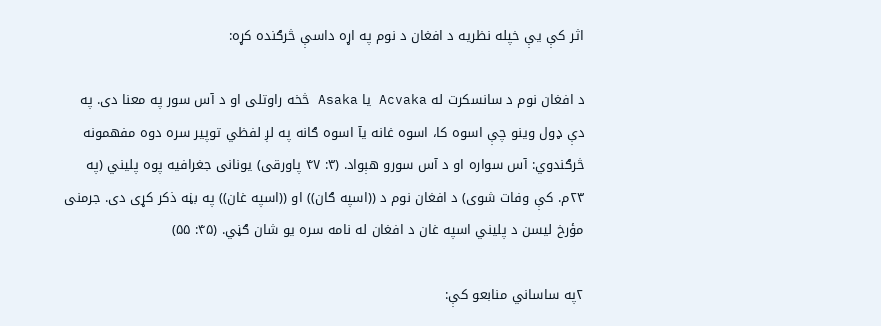اثر کې يې خپله نظريه د افغان د نوم په اړه داسې څرګنده کړه:

د افغان نوم د سانسکرت له Acvaka يا Asaka څخه راوتلی او د آس سور په معنا دی. په دې ډول وينو چې اسوه کا، اسوه غانه يآ اسوه ګانه په لږ لفظي توپير سره دوه مفهمونه څرګندوي: آس سواره او د آس سورو هېواد. (۳: ۴۷ پاورقی) يونانی جغرافيه پوه پليني (په ۲۳م. کې وفات شوی) د افغان نوم د ((اسپه ګان)) او ((اسپه غان)) په بڼه ذکر کړی دی. جرمنی مؤرخ ليسن د پليني اسپه غان د افغان له نامه سره يو شان ګڼي. (۴۵: ۵۵)

۲په ساساني منابعو کې: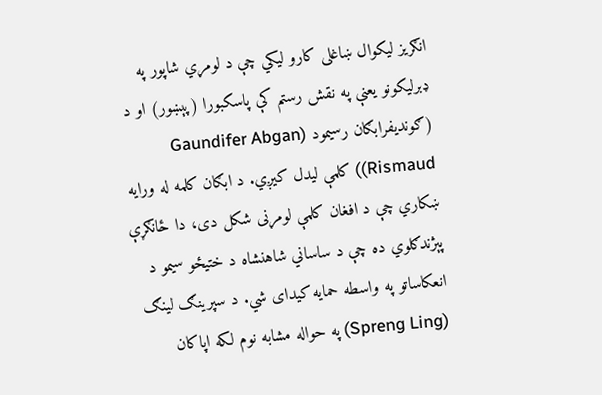انګريز ليکوال ښاغلی کارو ليکي چې د لومړي شاپور په ډبرليکونو يعنې په نقش رستم کې پاسکبورا (پېښور) او د (ګونديفرابګان رسيمود (Gaundifer Abgan Rismaud)) کلمې ليدل کيږي. د ابګان کلمه له ورايه ښکاري چې د افغان کلمې لومړنی شکل دی، دا ځانګړې پېژندګلوي ده چې د ساساني شاهنشاه د ختيځو سيمو د انعکاساتو په واسطه حمايه کيدای شي. د سپرينګ لينګ (Spreng Ling) په حواله مشابه نوم لکه اپاکان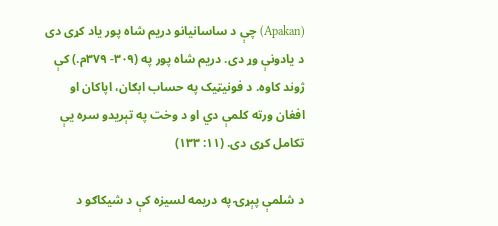(Apakan) چې د ساسانيانو دريم شاه پور ياد کړی دی د يادونې وړ دی. دريم شاه پور په (۳۰۹- ۳۷۹م.) کې ژوند کاوه. د فونيټيک په حساب ابګان، اپاکان او افغان ورته کلمې دي او د وخت په تېريدو سره يې تکامل کړی دی. (۱۱: ۱۳۳)

د شلمې پېړۍ په دريمه لسيزه کې د شيکاګو د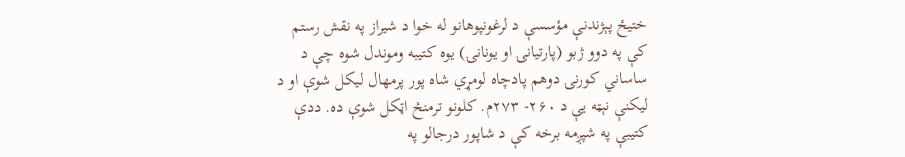ختيځ پېژندنې مؤسسې د لرغونپوهانو له خوا د شيراز په نقش رستم کې په دوو ژبو (پارتيانۍ او يونانۍ) يوه کتيبه وموندل شوه چې د ساساني کورنۍ دوهم پادچاه لومړي شاه پور پرمهال ليکل شوې او د ليکنې نېټه يې د ۲۶۰- ۲۷۳م. کلونو ترمنځ اټکل شوې ده. ددې کتيبې په شپږمه برخه کې د شاپور درجالو په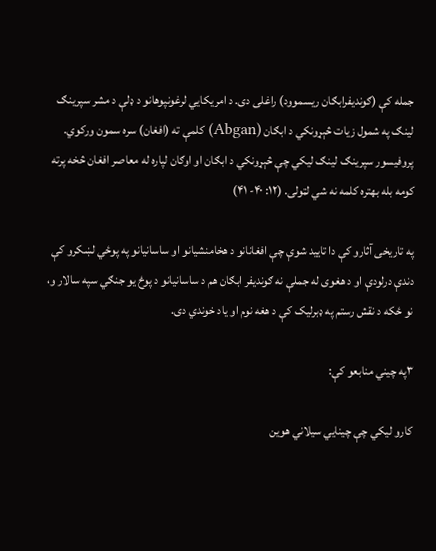جمله کې (ګونديفرابګان ريسموود) راغلی دی. د امريکايي لرغونپوهانو د ډلې د مشر سپرينګ لينګ په شمول زيات څېړونکي د ابګان (Abgan) کلمې ته (افغان) سره سمون ورکوي. پروفيسور سپرينګ لينګ ليکي چې څېړونکي د ابګان او اوګان لپاره له معاصر افغان څخه پرته کومه بله بهتره کلمه نه شي لټولی. (۱۲: ۴۰- ۴۱)

په تاريخی آثارو کې دا تاييد شوې چې افغانانو د هخامنشيانو او ساسانيانو په پوځي لښکرو کې دندې درلودې او د هغوی له جملې نه ګونديفر ابګان هم د ساسانيانو د پوځ يو جنګي سپه سالار و، نو ځکه د نقش رستم په ډبرليک کې د هغه نوم او ياد خوندي دی.

۳په چيني منابعو کې:

کارو ليکي چې چينايي سيلاني هوين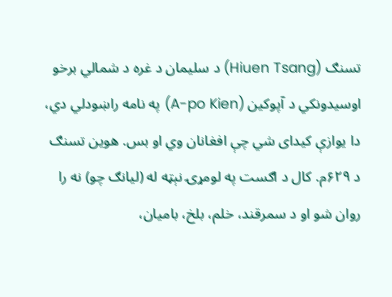تسنګ (Hiuen Tsang) د سليمان د غره د شمالي برخو اوسيدونکي د آپوکين (A-po Kien) په نامه راښودلي دي، دا يوازې کيدای شي چې افغانان وي او بس. هوين تسنګ د ۶۲۹م. کال د اګست په لومړۍ نېټه له (ليانګ چو) نه را روان شو او د سمرقند، خلم، بلخ، باميان،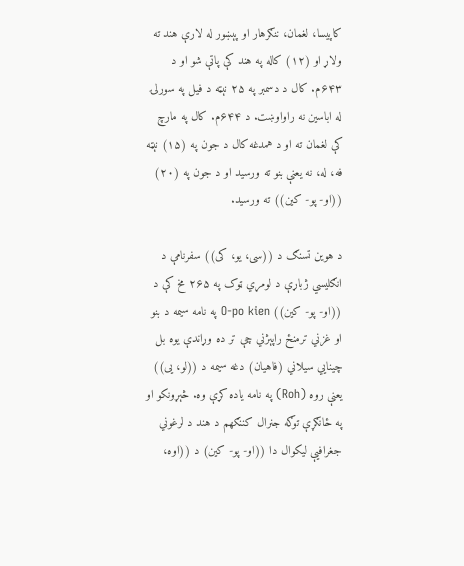کاپيسا، لغمان، ننګرهار او پېښور له لارې هند ته ولاړ او (۱۲) کاله په هند کې پاتې شو او د ۶۴۳م. کال د دسمبر په ۲۵ نېټه د فيل په سورلۍ له اباسين نه راواوښت. د ۶۴۴م. کال په مارچ کې لغمان ته او د همدغه کال د جون په (۱۵) نېټه فه، له، نه يعنې بنو ته ورسيد او د جون په (۲۰) ((او- پو- کين)) ته ورسيد.

د هوين تسنګ د ((سی، يو، کی)) سفرنامې د انګليسي ژباړې د لومړي ټوک په ۲۶۵ مخ کې د ((او- پو- کين)) O-po kien په نامه سيمه د بنو او غزني ترمنځ راپېژني چې تر ده وړاندې يوه بل چينايي سيلاني (فاهيان) دغه سيمه د ((لو، يی)) يعنې روه (Roh) په نامه ياده کړې وه. څېړونکو او په ځانګړې توګه جنرال کننګهم د هند د لرغوني جغرافيې ليکوال دا ((او- پو- کين) د ((اوه،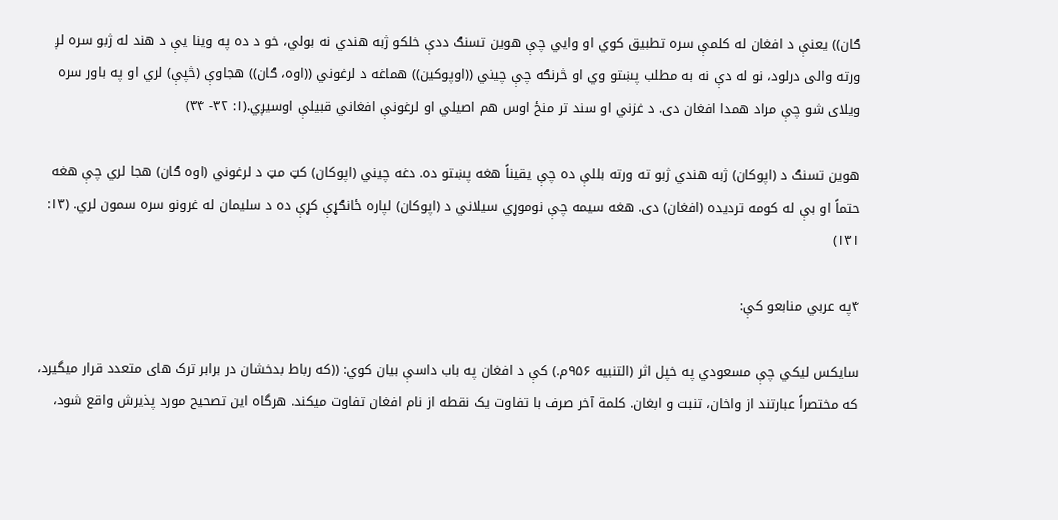ګان)) يعنې د افغان له کلمې سره تطبيق کوي او وايي چې هوين تسنګ ددې خلکو ژبه هندي نه بولي، خو د ده په وينا يې د هند له ژبو سره لږ ورته والی درلود، نو له دې نه به مطلب پښتو وي او څرنګه چې چيني ((اوپوکين)) هماغه د لرغوني ((اوه، ګان)) هجاوې (څپې) لري او په باور سره ويلای شو چې مراد همدا افغان دی. د غزني او سند تر منځ اوس هم اصيلي او لرغونې افغاني قبيلې اوسيږي.(۱: ۳۲- ۳۴)

هوين تسنګ د (اپوکان) ژبه هندي ژبو ته ورته بللې ده چې يقيناً هغه پښتو ده. دغه چيني (اپوکان) کټ مټ د لرغوني (اوه ګان) هجا لري چې هغه حتماً او بې له کومه ترديده (افغان) دی. هغه سيمه چې نوموړي سيلاني د (اپوکان) لپاره ځانګړې کړې ده د سليمان له غرونو سره سمون لري. (۱۳: ۱۳۱)

۴په عربي منابعو کې:

سايکس ليکي چې مسعودي په خپل اثر (التنبيه ۹۵۶م.) کې د افغان په باب داسې بيان کوي: ((که رباط بدخشان در برابر ترک های متعدد قرار ميگيرد، که مختصراً عبارتند از واخان، تنبت و ابغان. کلمة آخر صرف با تفاوت يک نقطه از نام افغان تفاوت ميکند. هرگاه اين تصحيح مورد پذيرش واقع شود،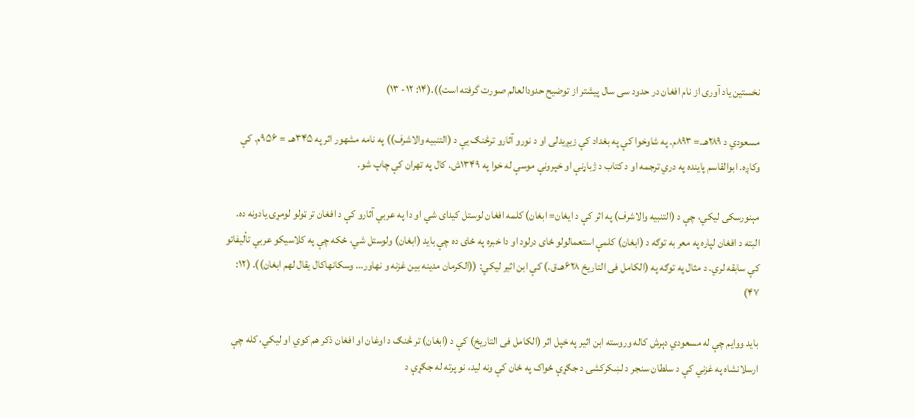نخستين ياد آوری از نام افغان در حدود سی سال پيشتر از توضيح حدودالعالم صورت گرفته است)).(۱۴: ۱۲- ۱۳)

مسعودي د ۲۸۹هـ.= ۸۹۳م. په شاوخوا کې په بغداد کې زيږيدلی او د نورو آثارو ترڅنګ يې د (التنبيه والاشرف)) په نامه مشهور اثر په ۳۴۵هـ. = ۹۵۶م. کې وکاږه. ابوالقاسم پاينده په دري ترجمه او د کتاب د ژباړنې او خپرونې موسې له خوا په ۱۳۴۹ش. کال په تهران کې چاپ شو.

مېنورسکی ليکي، چې د (التنبيه والاشرف) په اثر کې د ايغان= ابغان) کلمه افغان لوستل کيدای شي او دا په عربي آثارو کې د افغان تر ټولو لومړۍ يادونه ده. البته د افغان لپاره په معر به توګه د (ابغان) کلمې استعمالولو ځای درلود او دا خبره په ځای ده چې بايد (ابغان) ولوستل شي، ځکه چې په کلاسيکو عربي تأليفاتو کې سابقه لري. د مثال په توګه په (الکامل فی التاريخ ۶۲۸هـ.ق.) کې ابن اثير ليکي: ((الکرمان مدينه بين غزنه و نهاور… وسکانهاکال يقال لهم ابغان)). (۱۲: ۴۷)

بايد ووايم چې له مسعودي دېرش کاله وروسته ابن اثير په خپل اثر (الکامل فی التاريخ) کې د (ابغان) تر څنګ د اوغان او افغان ذکر هم کوي او ليکي، کله چې ارسلانشاه په غزني کې د سلطان سنجر د لښکرکشۍ د جګړې ځواک په ځان کې ونه ليد، نو پرته له جګړې د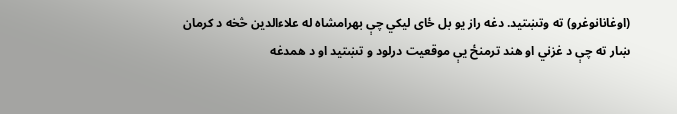(اوغانانوغرو) ته وتښتيد. دغه راز يو بل ځای ليکي چې بهرامشاه له علاءالدين څخه د کرمان ښار ته چې د غزني او هند ترمنځ يې موقعيت درلود و تښتيد او د همدغه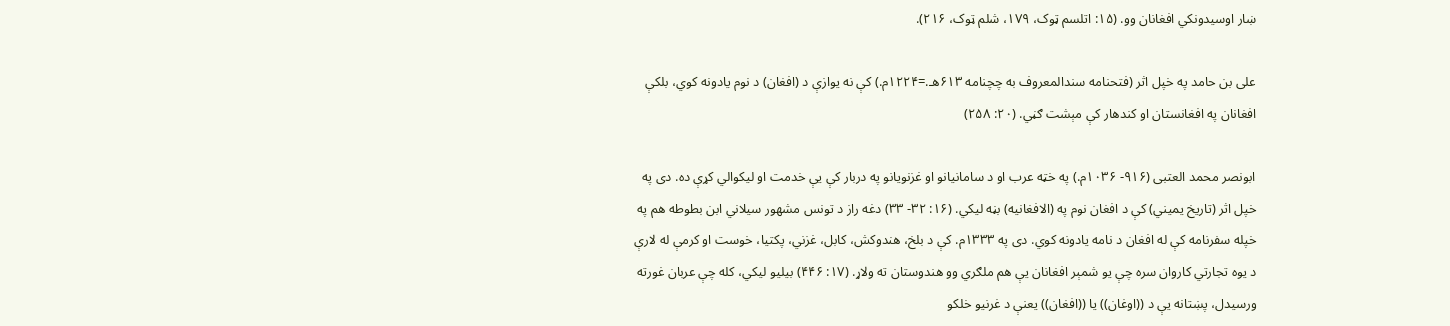ښار اوسيدونکي افغانان وو. (۱۵: اتلسم ټوک، ۱۷۹، شلم ټوک، ۲۱۶).

علی بن حامد په خپل اثر (فتحنامه سندالمعروف به چچنامه ۶۱۳هـ.=۱۲۲۴م.) کې نه يوازې د (افغان) د نوم يادونه کوي، بلکې افغانان په افغانستان او کندهار کې مېشت ګڼي. (۲۰: ۲۵۸)

ابونصر محمد العتبی (۹۱۶- ۱۰۳۶م.) په خټه عرب او د سامانيانو او غزنويانو په دربار کې يې خدمت او ليکوالي کړې ده. دی په خپل اثر (تاريخ يميني) کې د افغان نوم په (الافغانيه) بڼه ليکي. (۱۶: ۳۲- ۳۳) دغه راز د تونس مشهور سيلاني ابن بطوطه هم په خپله سفرنامه کې له افغان د نامه يادونه کوي. دی په ۱۳۳۳م. کې د بلخ، هندوکش، کابل، غزني، پکتيا، خوست او کرمې له لارې د يوه تجارتي کاروان سره چې يو شمېر افغانان يې هم ملګري وو هندوستان ته ولاړ. (۱۷: ۴۴۶) بيليو ليکي، کله چې عربان غورته ورسيدل، پښتانه يې د ((اوغان)) يا ((افغان)) يعنې د غرنيو خلکو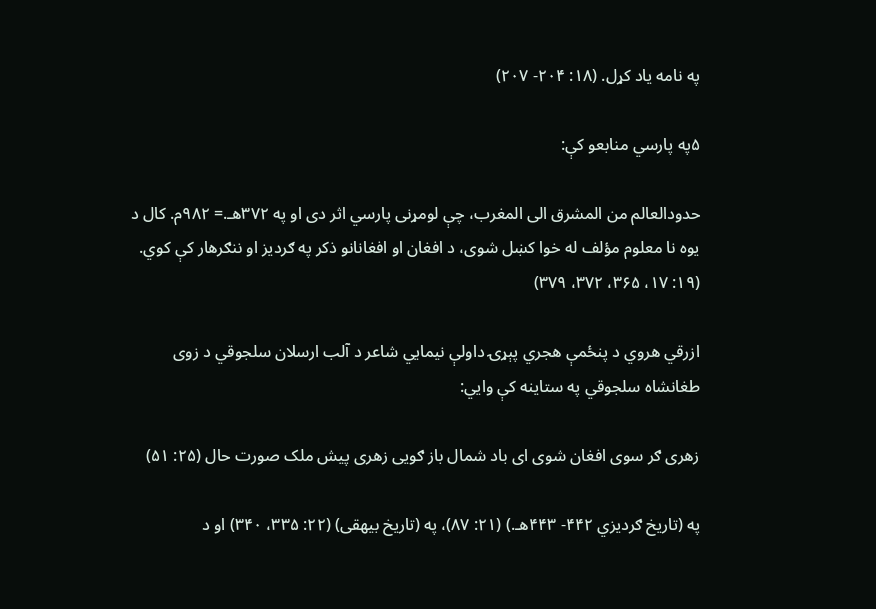په نامه ياد کړل. (۱۸: ۲۰۴- ۲۰۷)

۵په پارسي منابعو کې:

حدودالعالم من المشرق الی المغرب، چې لومړنی پارسي اثر دی او په ۳۷۲هـ.= ۹۸۲م. کال د يوه نا معلوم مؤلف له خوا کښل شوی، د افغان او افغانانو ذکر په ګرديز او ننګرهار کې کوي. (۱۹: ۱۷، ۳۶۵، ۳۷۲، ۳۷۹)

ازرقي هروي د پنځمې هجري پېړۍ داولې نيمايي شاعر د آلب ارسلان سلجوقي د زوی طغانشاه سلجوقي په ستاينه کې وايي:

زهری ګر سوی افغان شوی ای باد شمال باز ګويی زهری پيش ملک صورت حال (۲۵: ۵۱)

په (تاريخ ګرديزي ۴۴۲- ۴۴۳هـ.) (۲۱: ۸۷)، په (تاريخ بيهقی) (۲۲: ۳۳۵، ۳۴۰) او د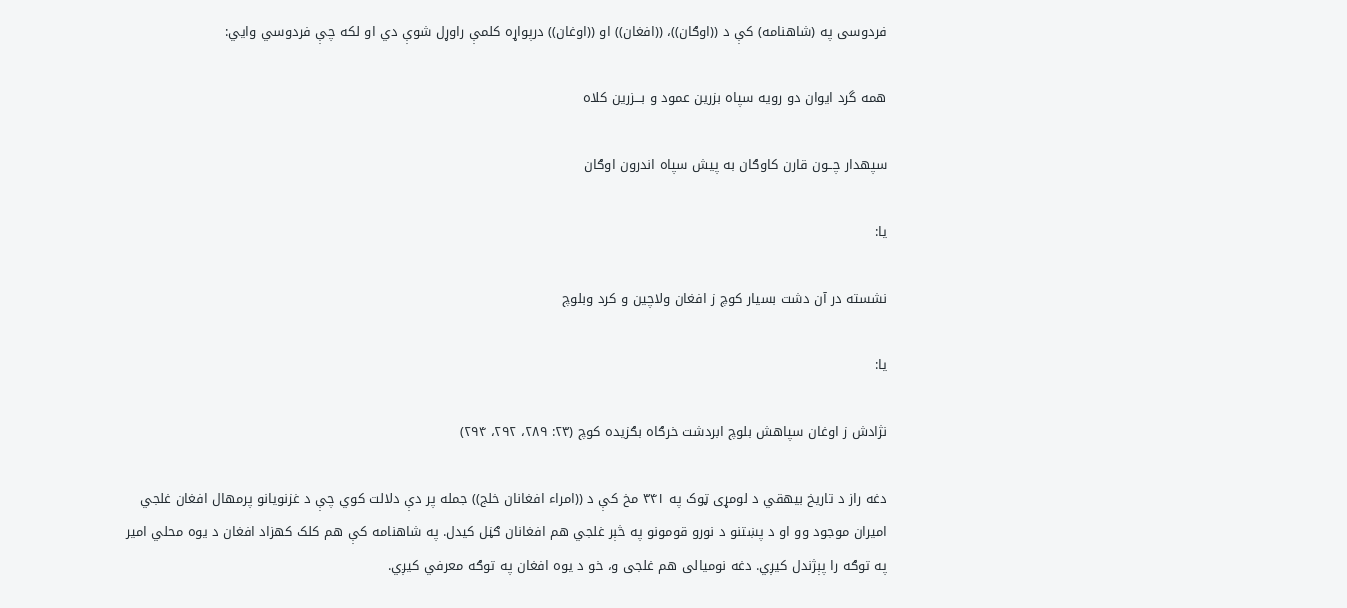فردوسی په (شاهنامه) کې د ((اوګان))، ((افغان)) او ((اوغان)) درپواړه کلمې راوړل شوې دي او لکه چې فردوسي وايي:

همه گرد ايوان دو رويه سپاه بزرين عمود و بـــزرين کلاه

سپهدار چــون قارن کاوګان به پيش سپاه اندرون اوګان

يا:

نشسته در آن دشت بسيار کوچ ز افغان ولاچين و کرد وبلوچ

يا:

نژادش ز اوغان سپاهش بلوچ ابردشت خرګاه بګزيده کوچ (۲۳: ۲۸۹، ۲۹۲، ۲۹۴)

دغه راز د تاريخ بيهقي د لومړی ټوک په ۳۴۱ مخ کې د ((امراء افغانان خلج)) جمله پر دې دلالت کوي چې د غزنويانو پرمهال افغان غلجي اميران موجود وو او د پښتنو د نورو قومونو په څېر غلجي هم افغانان ګڼل کيدل. په شاهنامه کې هم کلک کهزاد افغان د يوه محلي امير په توګه را پېژندل کيږي. دغه نوميالی هم غلجی و، خو د يوه افغان په توګه معرفي کيږي.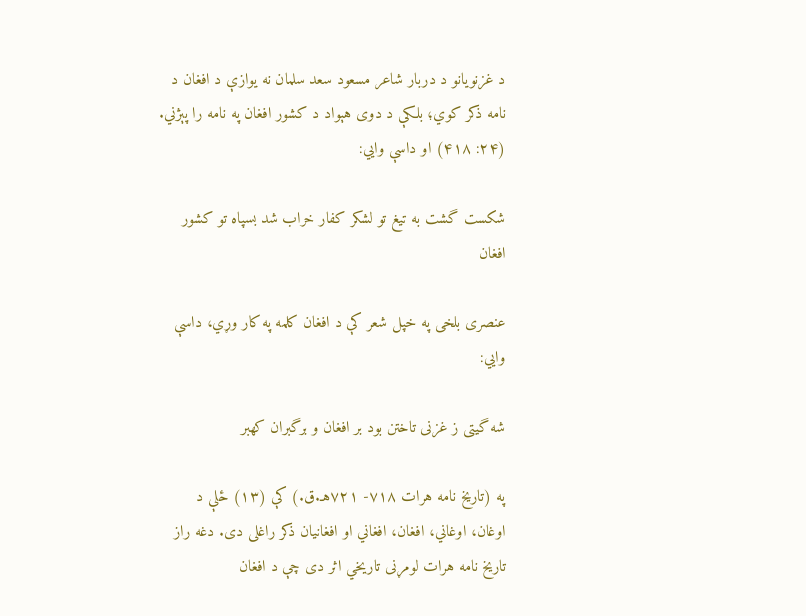د غزنويانو د دربار شاعر مسعود سعد سلمان نه يوازې د افغان د نامه ذکر کوي؛ بلکې د دوی هېواد د کشور افغان په نامه را پېژني. (۲۴: ۴۱۸) او داسې وايي:

شکست گشت به تيغ تو لشکر کفار خراب شد بسپاه تو کشور افغان

عنصری بلخی په خپل شعر کې د افغان کلمه په کار وړي، داسې وايي:

شه گيتی ز غزنی تاختن بود بر افغان و برگبران کهبر

په (تاريخ نامه هرات ۷۱۸- ۷۲۱هـ.ق.) کې (۱۳) ځلې د اوغان، اوغاني، افغان، افغاني او افغانيان ذکر راغلی دی. دغه راز تاريخ نامه هرات لومړنی تاريخي اثر دی چې د افغان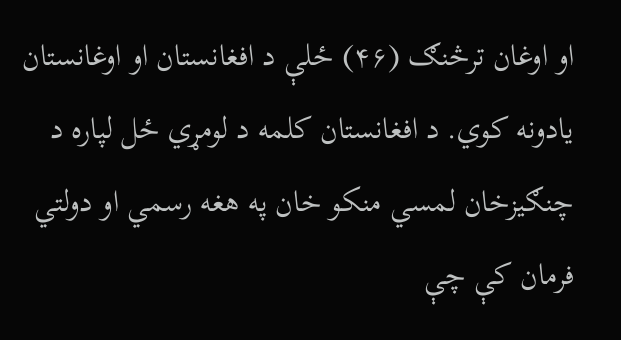او اوغان ترڅنګ (۴۶) ځلې د افغانستان او اوغانستان يادونه کوي. د افغانستان کلمه د لومړي ځل لپاره د چنګيزخان لمسي منکو خان په هغه رسمي او دولتي فرمان کې چې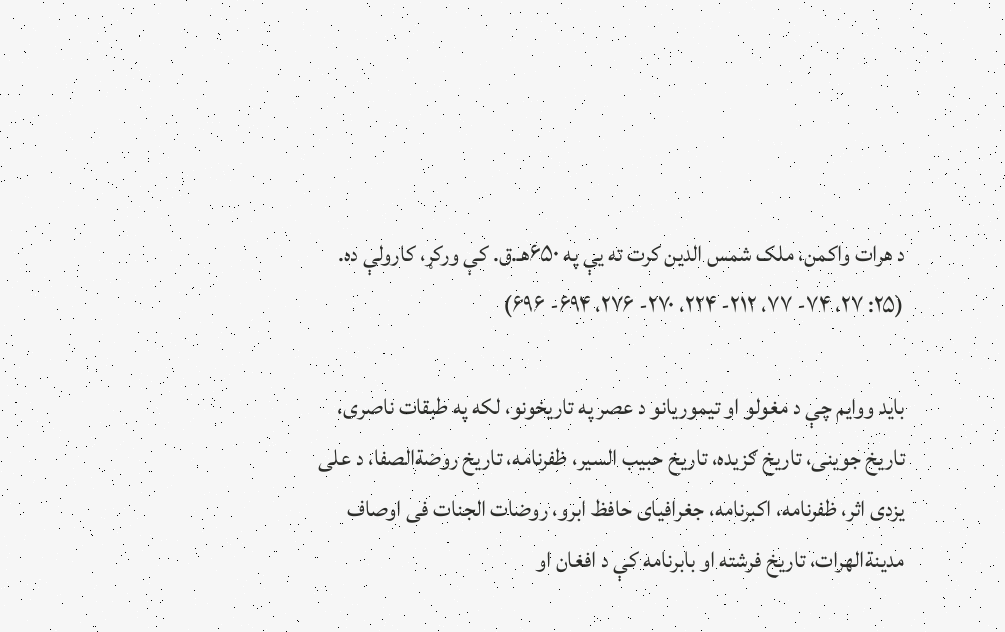د هرات واکمن، ملک شمس الدين کرت ته يې په ۶۵۰هـ.ق. کې ورکړ، کارولې ده. (۲۵: ۲۷، ۷۴- ۷۷، ۲۱۲- ۲۲۴، ۲۷۰- ۲۷۶، ۶۹۴- ۶۹۶)

بايد ووايم چې د مغولو او تيموريانو د عصر په تاريخونو، لکه په طبقات ناصری، تاريخ جوينی، تاريخ ګزيده، تاريخ حبيب السير، ظفرنامه، تاريخ روضةالصفا، د علی يزدی اثر، ظفرنامه، اکبرنامه، جغرافيای حافظ ابرو، روضات الجنات فی اوصاف مدينةالهرات، تاريخ فرشته او بابرنامه کې د افغان او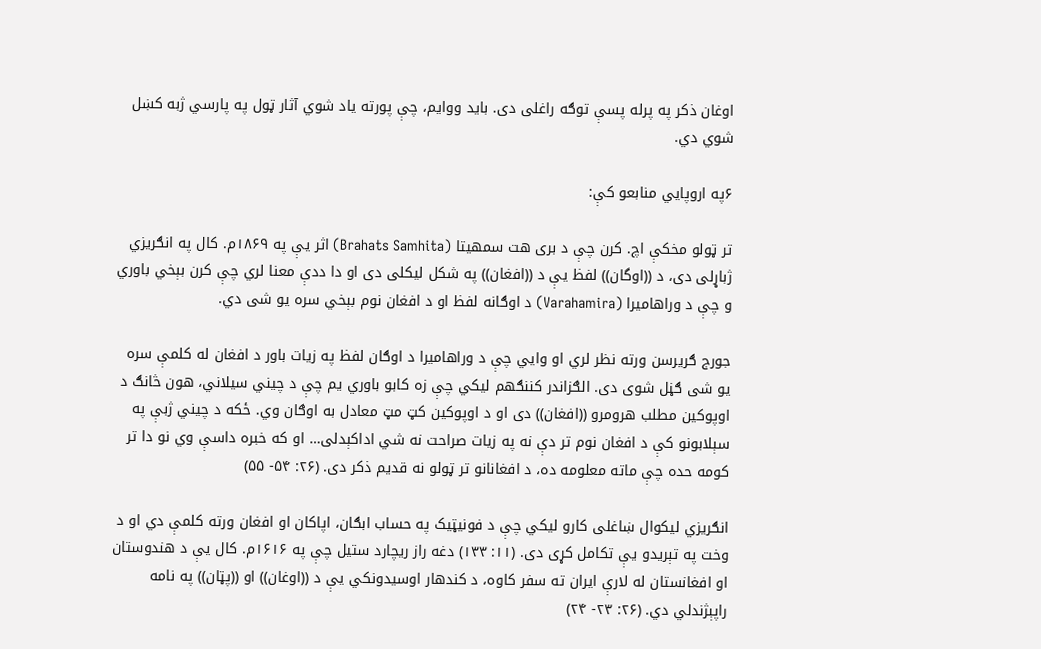اوغان ذکر په پرله پسې توګه راغلی دی. بايد ووايم، چې پورته ياد شوي آثار ټول په پارسي ژبه کښل شوي دي.

۶په اروپايي منابعو کې:

تر ټولو مخکې اچ. کرن چې د بری هت سمهيتا (Brahats Samhita) اثر يې په ۱۸۶۹م. کال په انګريزي ژباړلی دی، د ((اوگان)) لفظ يې د ((افغان)) په شکل ليکلی دی او دا ددې معنا لري چې کرن بېخي باوري و چې د وراهاميرا (Varahamira) د اوګانه لفظ او د افغان نوم بېخي سره يو شی دي.

جورج ګريرسن ورته نظر لري او وايي چې د وراهاميرا د اوګان لفظ په زيات باور د افغان له کلمې سره يو شی ګڼل شوی دی. الګزاندر کننګهم ليکي چې زه کابو باوري يم چې د چيني سيلاني، هون څانګ د اوپوکين مطلب هرومرو ((افغان)) دی او د اوپوکين کټ مټ معادل به اوګان وي. ځکه د چيني ژبې په سېلابونو کې د افغان نوم تر دې نه په زيات صراحت نه شي اداکېدلی… او که خبره داسې وي نو دا تر کومه حده چې ماته معلومه ده، د افغانانو تر ټولو نه قديم ذکر دی. (۲۶: ۵۴- ۵۵)

انګريزي ليکوال ښاغلی کارو ليکي چې د فونيټيک په حساب ابګان، اپاکان او افغان ورته کلمې دي او د وخت په تېريدو يې تکامل کړی دی. (۱۱: ۱۳۳) دغه راز ريچارد ستيل چې په ۱۶۱۶م. کال يې د هندوستان او افغانستان له لارې ايران ته سفر کاوه، د کندهار اوسيدونکي يې د ((اوغان)) او ((پټان)) په نامه راپېژندلي دي. (۲۶: ۲۳- ۲۴)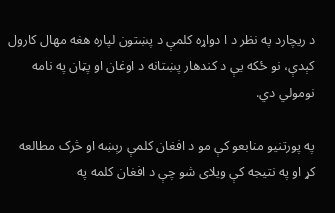د ريچارد په نظر د ا دواړه کلمې د پښتون لپاره هغه مهال کارول کېدې، نو ځکه يې د کندهار پښتانه د اوغان او پټان په نامه نومولي دي.

په پورتنيو منابعو کې مو د افغان کلمې رېښه او څرک مطالعه کړ او په نتيجه کې ويلای شو چې د افغان کلمه په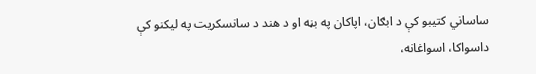ساساني کتيبو کې د ابګان، اپاکان په بڼه او د هند د سانسکريت په ليکنو کې داسواکا، اسواغانه،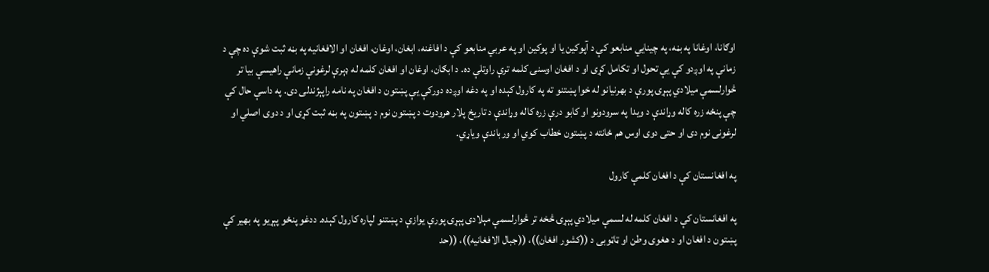اوګانا، اوغانا په بڼه، په چينايي منابعو کې د آپوکين يا او پوکين او په عربي منابعو کې د افاغنه، ابغان، اوغان، افغان او الافغانيه په بڼه ثبت شوې ده چې د زمانې په اوږدو کې يې تحول او تکامل کړی او د افغان اوسنۍ کلمه ترې راوتلې ده. د ابګان، اوغان او افغان کلمه له ډېرې لرغونې زمانې راهيسې بيا تر څوارلسمې ميلادي پېړۍ پورې د بهرنيانو له خوا پښتنو ته په کارول کېده او په دغه اوږده دورکې يې پښتون د افغان په نامه راپېژندلی دی. په داسې حال کې چې پنځه زره کاله وړاندې د ويدا په سرودونو او کابو درې زره کاله وړاندې د تاريخ پلار هرودوت د پښتون نوم د پښتون په بڼه ثبت کړی او د دوی اصلي او لرغونی نوم دی او حتی دوی اوس هم ځانته د پښتون خطاب کوي او ورباندې وياړي.

په افغانستان کې د افغان کلمې کارول

په افغانستان کې د افغان کلمه له لسمې ميلادي پېړۍ څخه تر څوارلسمې مېلادی پېړۍ پورې يوازې د پښتنو لپاره کارول کېده. ددغو پنځو پېړيو په بهير کې پښتون د افغان او د هغوی وطن او ټاټوبی د ((کشور افغان))، ((جبال الافغانيه))، ((حد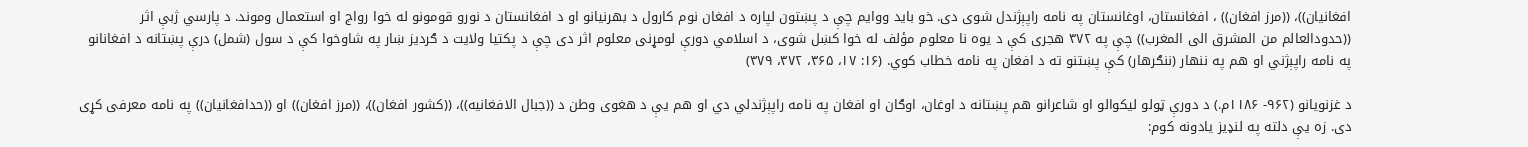افغانيان))، ((مرز افغان)) ، افغانستان، اوغانستان په نامه راپېژندل شوی دی. خو بايد ووايم چې د پښتون لپاره د افغان نوم کارول د بهرنيانو او د افغانستان د نورو قومونو له خوا رواج او استعمال وموند. د پارسي ژبې اثر ((حدودالعالم من المشرق الی المغرب)) چې په ۳۷۲ هجری کې د يوه نا معلوم مؤلف له خوا کښل شوی، د اسلامي دورې لومړنی معلوم اثر دی چې د پکتيا ولايت د ګرديز ښار په شاوخوا کې د سول (شمل) درې پښتانه د افغانانو په نامه راپېژني او هم په ننهار (ننګرهار) کې پښتنو ته د افغان په نامه خطاب کوي. (۱۶: ۱۷، ۳۶۵، ۳۷۲، ۳۷۹)

د غزنويانو (۹۶۲- ۱۱۸۶م.) د دورې ټولو ليکوالو او شاعرانو هم پښتانه د اوغان، اوګان او افغان په نامه راپېژندلي دي او هم يې د هغوی وطن د ((جبال الافغانيه))، ((کشور افغان))، ((مرز افغان)) او ((حدافغانيان)) په نامه معرفی کړی دی. زه يې دلته په لنډيز يادونه کوم: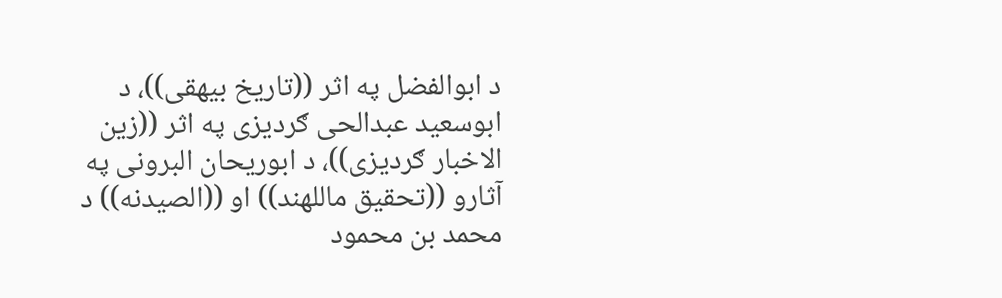د ابوالفضل په اثر ((تاريخ بيهقی))، د ابوسعيد عبدالحی ګرديزی په اثر ((زين الاخبار ګرديزی))، د ابوريحان البرونی په آثارو ((تحقيق ماللهند)) او ((الصيدنه)) د محمد بن محمود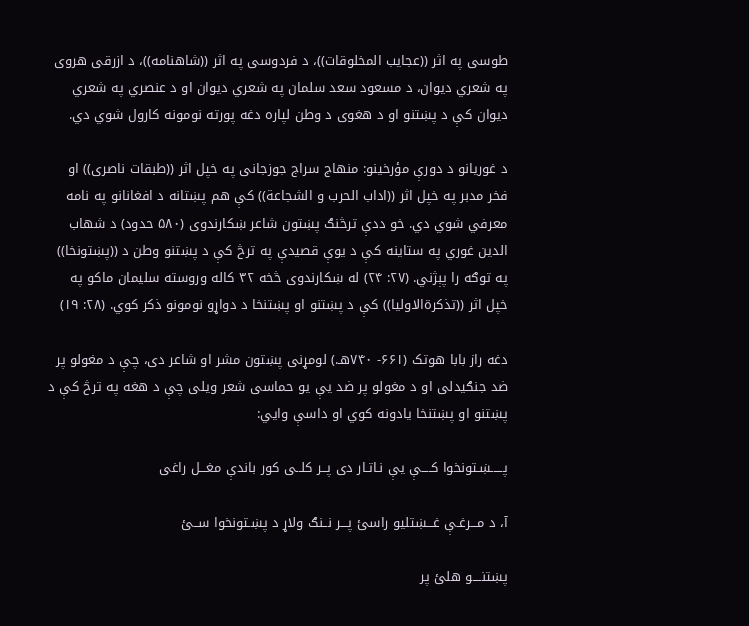طوسی په اثر ((عجايب المخلوقات))، د فردوسی په اثر ((شاهنامه))، د ازرقی هروی په شعري ديوان، د مسعود سعد سلمان په شعري ديوان او د عنصري په شعري ديوان کې د پښتنو او د هغوی د وطن لپاره دغه پورته نومونه کارول شوي دي.

د غوريانو د دورې مؤرخينو: منهاج سراج جوزجانی په خپل اثر ((طبقات ناصری)) او فخر مدبر په خپل اثر ((اداب الحرب و الشجاعة)) کې هم پښتانه د افغانانو په نامه معرفي شوي دي. خو ددې ترڅنګ پښتون شاعر ښکارندوی (۵۸۰ حدود) د شهاب الدين غوري په ستاينه کې د يوې قصيدې په ترڅ کې د پښتنو وطن د ((پښتونخا)) په توګه را پېژني. (۲۷: ۲۴) له ښکارندوی څخه ۳۲ کاله وروسته سليمان ماکو په خپل اثر ((تذکرةالاوليا)) کې د پښتنو او پښتنخا د دواړو نومونو ذکر کوي. (۲۸: ۱۹)

دغه راز بابا هوتک (۶۶۱- ۷۴۰هـ.) لومړنی پښتون مشر او شاعر دی، چې د مغولو پر ضد جنګيدلی او د مغولو پر ضد يې يو حماسی شعر ويلی چې د هغه په ترڅ کې د پښتنو او پښتنخا يادونه کوي او داسې وايي:

پـــــښـتونخوا کــــې يې نـاتـار دی پــر کلــی کور باندې مغـــل راغی

آ، د مـــرغـې غـــښتليو راسئ پـــر نــنګ ولاړ د پښـتونخوا ســئ

پښتنــــو هلئ پر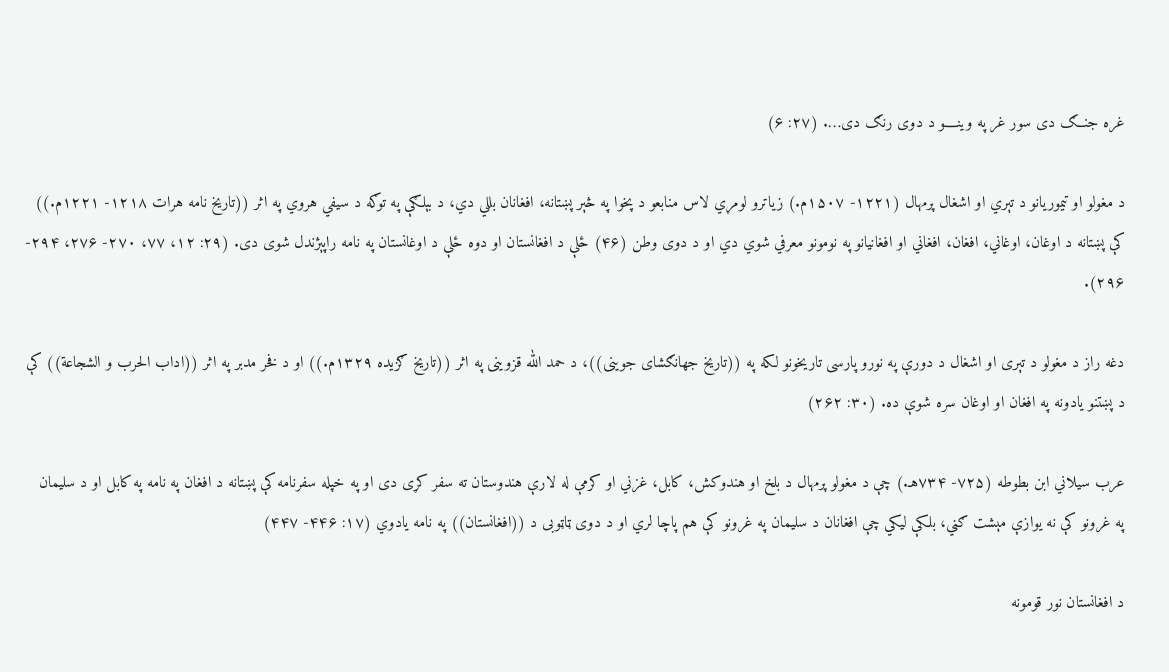غره جنــګ دی سور غر په وينــــو د دوی رنګ دی…. (۲۷: ۶)

د مغولو او تيموريانو د تېري او اشغال پرمهال (۱۲۲۱- ۱۵۰۷م.) زياترو لومړي لاس منابعو د پخوا په څېر پښتانه، افغانان بللي دي، د بېلګې په توګه د سيفي هروي په اثر ((تاريخ نامه هرات ۱۲۱۸- ۱۲۲۱م.)) کې پښتانه د اوغان، اوغاني، افغان، افغاني او افغانيانو په نومونو معرفي شوي دي او د دوی وطن (۴۶) ځلې د افغانستان او دوه ځلې د اوغانستان په نامه راپېژندل شوی دی. (۲۹: ۱۲، ۷۷، ۲۷۰- ۲۷۶، ۲۹۴- ۲۹۶).

دغه راز د مغولو د تېری او اشغال د دورې په نورو پارسی تاريخونو لکه په ((تاريخ جهانګشای جوينی))، د حمد الله قزوينی په اثر ((تاريخ ګزيده ۱۳۲۹م.)) او د فخر مدبر په اثر ((اداب الحرب و الشجاعة)) کې د پښتنو يادونه په افغان او اوغان سره شوې ده. (۳۰: ۲۶۲)

عرب سيلاني ابن بطوطه (۷۲۵- ۷۳۴هـ.) چې د مغولو پرمهال د بلخ او هندوکش، کابل، غزني او کرمې له لارې هندوستان ته سفر کړی دی او په خپله سفرنامه کې پښتانه د افغان په نامه په کابل او د سليمان په غرونو کې نه يوازې مېشت ګڼي، بلکې ليکي چې افغانان د سليمان په غرونو کې هم پاچا لري او د دوی ټاټوبی د ((افغانستان)) په نامه يادوي (۱۷: ۴۴۶- ۴۴۷)

د افغانستان نور قومونه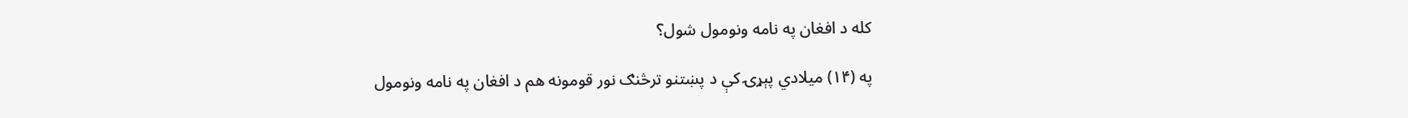کله د افغان په نامه ونومول شول؟

په (۱۴) ميلادي پېړۍ کې د پښتنو ترڅنګ نور قومونه هم د افغان په نامه ونومول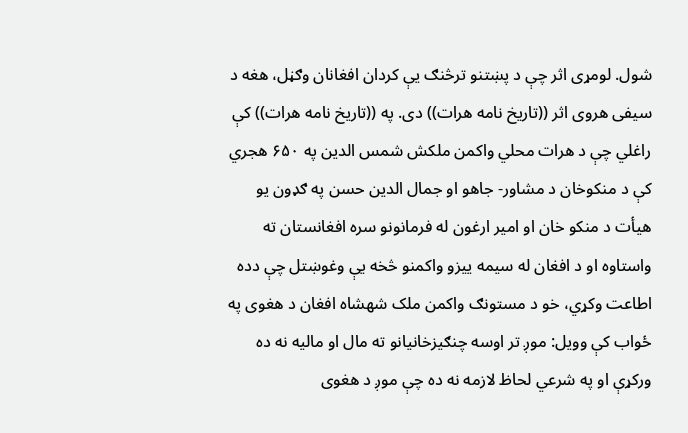شول. لومړی اثر چې د پښتنو ترڅنګ يې کردان افغانان وګڼل، هغه د سيفی هروی اثر ((تاريخ نامه هرات)) دی. په ((تاريخ نامه هرات)) کې راغلي چې د هرات محلي واکمن ملکش شمس الدين په ۶۵۰ هجري کې د منکوخان د مشاور- جاهو او جمال الدين حسن په ګډون يو هيأت د منکو خان او امير ارغون له فرمانونو سره افغانستان ته واستاوه او د افغان له سيمه ييزو واکمنو څخه يې وغوښتل چې دده اطاعت وکړي، خو د مستونګ واکمن ملک شهشاه افغان د هغوی په ځواب کې وويل: موږ تر اوسه چنګيزخانيانو ته مال او ماليه نه ده ورکړې او په شرعي لحاظ لازمه نه ده چې موږ د هغوی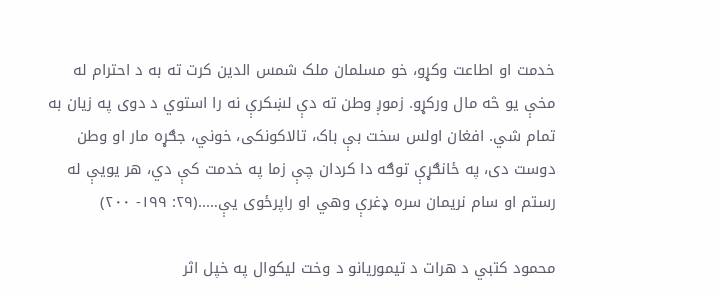خدمت او اطاعت وکړو، خو مسلمان ملک شمس الدين کرت ته به د احترام له مخې يو څه مال ورکړو. زموږ وطن ته دې لښکرې نه را استوي د دوی په زيان به تمام شي. افغان اولس سخت بې باک، تالاکونکی، خوني، جګړه مار او وطن دوست دی، په ځانګړې توګه دا کردان چې زما په خدمت کې دي، هر يويې له رستم او سام نريمان سره ډغرې وهي او راپرځوی يې…..(۲۹: ۱۹۹- ۲۰۰)

محمود کتبي د هرات د تيموريانو د وخت ليکوال په خپل اثر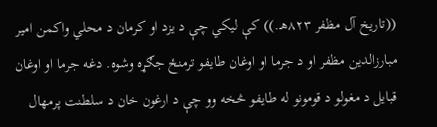((تاريخ آل مظفر ۸۲۳هـ.)) کې ليکي چې د يزد او کرمان د محلي واکمن امير مبارزالدين مظفر او د جرما او اوغان طايفو ترمنځ جګړه وشوه. دغه جرما او اوغان قبايل د مغولو د قومونو له طايفو څخه وو چې د ارغون خان د سلطنت پرمهال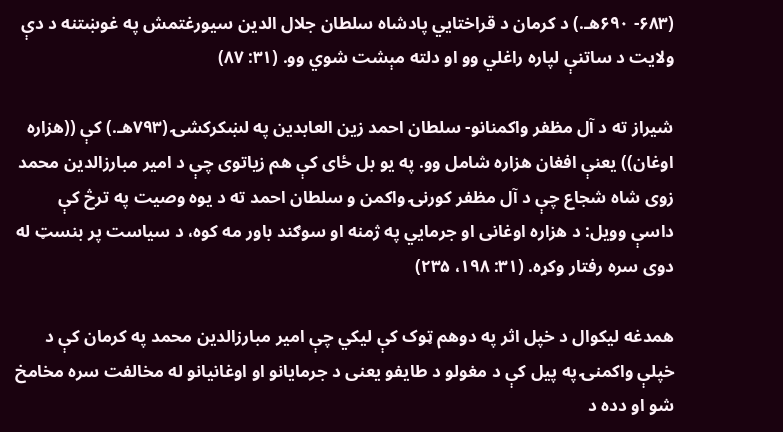(۶۸۳- ۶۹۰هـ.) د کرمان د قراختايي پادشاه سلطان جلال الدين سيورغتمش په غوښتنه د دې ولايت د ساتنې لپاره راغلي وو او دلته مېشت شوي وو. (۳۱: ۸۷)

شيراز ته د آل مظفر واکمنانو- سلطان احمد زين العابدين په لښکرکشۍ (۷۹۳هـ.) کې ((هزاره اوغان)) يعنې افغان هزاره شامل وو. په يو بل ځای کې هم زياتوی چې د امير مبارزالدين محمد زوی شاه شجاع چې د آل مظفر کورنۍ واکمن و سلطان احمد ته د يوه وصيت په ترڅ کې داسې وويل: د هزاره اوغانی او جرمايي په ژمنه او سوګند باور مه کوه، د سياست پر بنسټ له دوی سره رفتار وکړه. (۳۱: ۱۹۸، ۲۳۵)

همدغه ليکوال د خپل اثر په دوهم ټوک کې ليکي چې امير مبارزالدين محمد په کرمان کې د خپلې واکمنۍ په پيل کې د مغولو د طايفو يعنی د جرمايانو او اوغانيانو له مخالفت سره مخامخ شو او دده د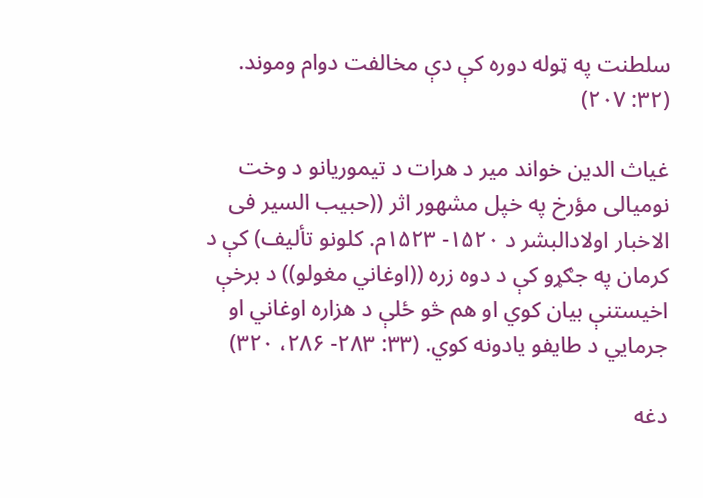سلطنت په ټوله دوره کې دې مخالفت دوام وموند. (۳۲: ۲۰۷)

غياث الدين خواند مير د هرات د تيموريانو د وخت نوميالی مؤرخ په خپل مشهور اثر ((حبيب السير فی الاخبار اولادالبشر د ۱۵۲۰- ۱۵۲۳م. کلونو تأليف) کې د کرمان په جګړو کې د دوه زره ((اوغاني مغولو)) د برخې اخيستنې بيان کوي او هم څو ځلې د هزاره اوغاني او جرمايي د طايفو يادونه کوي. (۳۳: ۲۸۳- ۲۸۶، ۳۲۰)

دغه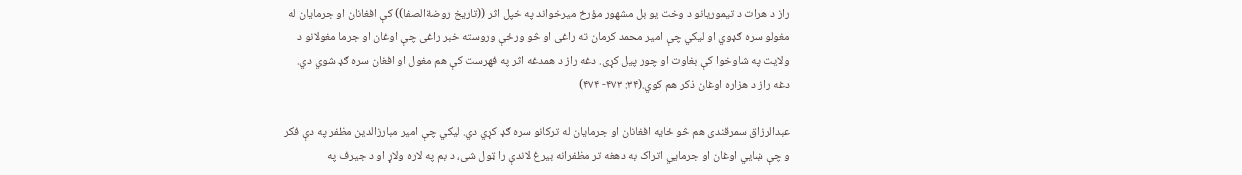راز د هرات د تيموريانو د وخت يو بل مشهور مؤرخ ميرخواند په خپل اثر ((تاريخ روضةالصفا)) کې افغانان او جرمايان له مغولو سره ګډوي او ليکي چې امير محمد کرمان ته راغی او څو ورځې وروسته خبر راغی چې اوغان او جرما مغولانو د ولايت په شاوخوا کې بغاوت او چور پيل کړی. دغه راز د همدغه اثر په فهرست کې هم مغول او افغان سره ګډ شوي دي. دغه راز د هزاره اوغان ذکر هم کوي.(۳۴: ۴۷۳- ۴۷۴)

عبدالرزاق سمرقندی هم څو ځايه افغانان او جرمايان له ترکانو سره ګډ کړي دي. ليکي چې امير مبارزالدين مظفر په دې فکر و چې ښايي اوغان او جرمايي اتراک به دهغه تر مظفرانه بيرغ لاندې را ټول شی، د بم په لاره ولاړ او د جيرف په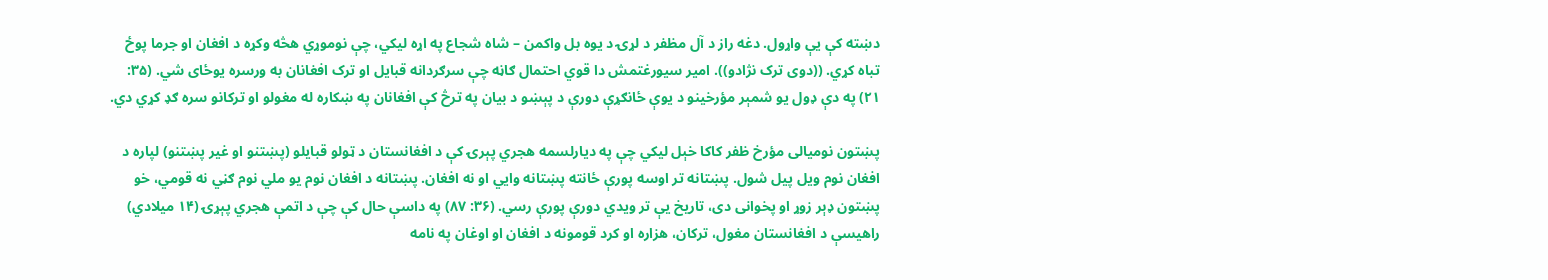دښته کې يې واړول. دغه راز د آل مظفر د لړۍ د يوه بل واکمن – شاه شجاع په اړه ليکي، چې نوموړي هڅه وکړه د افغان او جرما پوځ تباه کړي. ((دوی ترک نژادو)). امير سيورغتمش دا قوي احتمال ګاڼه چې سرګردانه قبايل او ترک افغانان به ورسره يوځای شي. (۳۵: ۲۱) په دې ډول يو شمېر مؤرخينو د يوې ځانګړې دورې د پېښو د بيان په ترڅ کې افغانان په ښکاره له مغولو او ترکانو سره ګډ کړي دي.

پښتون نوميالی مؤرخ ظفر کاکا خېل ليکي چې په ديارلسمه هجري پېرۍ کې د افغانستان د ټولو قبايلو (پښتنو او غير پښتنو) لپاره د افغان نوم ويل پيل شول. پښتانه تر اوسه پورې ځانته پښتانه وايي او نه افغان. پښتانه د افغان نوم يو ملي نوم ګڼي نه قومي، خو پښتون ډېر زوړ او پخوانی دی، تاريخ يې تر ويدي دورې پورې رسي. (۳۶: ۸۷) په داسې حال کې چې د اتمې هجري پېړۍ (۱۴ ميلادي) راهيسې د افغانستان مغول، ترکان، هزاره او کرد قومونه د افغان او اوغان په نامه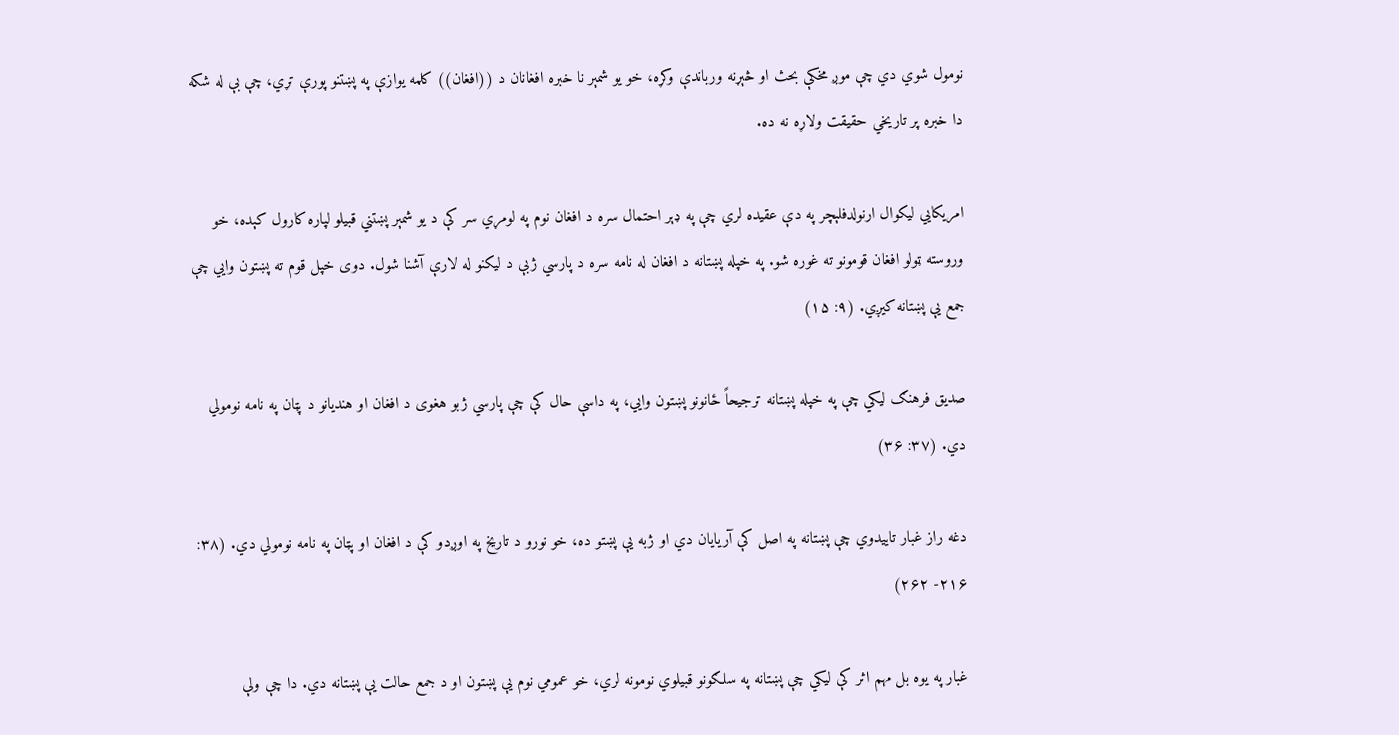نومول شوي دي چې موږ مخکې بحث او څېړنه ورباندې وکړه، خو يو شمېر نا خبره افغانان د ((افغان)) کلمه يوازې په پښتنو پورې تړي، چې بې له شکه دا خبره پر تاريخي حقيقت ولاړه نه ده.

امريکايي ليکوال ارنولدفلېچر په دې عقيده لري چې په ډېر احتمال سره د افغان نوم په لومړي سر کې د يو شمېر پښتني قبيلو لپاره کارول کېده، خو وروسته ټولو افغان قومونو ته غوره شو. په خپله پښتانه د افغان له نامه سره د پارسي ژبې د ليکنو له لارې آشنا شول. دوی خپل قوم ته پښتون وايي چې جمع يې پښتانه کيږي. (۹: ۱۵)

صديق فرهنګ ليکي چې په خپله پښتانه ترجيحاً ځانونو پښتون وايي، په داسې حال کې چې پارسي ژبو هغوی د افغان او هنديانو د پټان په نامه نومولي دي. (۳۷: ۳۶)

دغه راز غبار تاييدوي چې پښتانه په اصل کې آريايان دي او ژبه يې پښتو ده، خو نورو د تاريخ په اوږدو کې د افغان او پټان په نامه نومولي دي. (۳۸: ۲۱۶- ۲۶۲)

غبار په يوه بل مهم اثر کې ليکي چې پښتانه په سلګونو قبيلوي نومونه لري، خو عمومي نوم يې پښتون او د جمع حالت يې پښتانه دي. دا چې ولې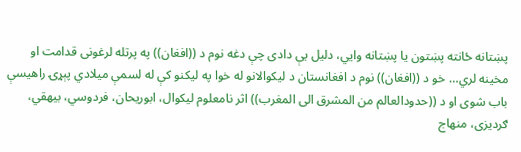پښتانه ځانته پښتون يا پښتانه وايي، دليل يې دادی چې دغه نوم د ((افغان)) په پرتله لرغونی قدامت او مخينه لري… خو د ((افغان)) نوم د افغانستان د ليکوالانو له خوا په ليکنو کې له لسمې ميلادي پېړۍ راهيسې باب شوی او د ((حدودالعالم من المشرق الی المغرب)) اثر نامعلوم ليکوال، ابوريحان، فردوسي، بيهقي، ګرديزی، منهاج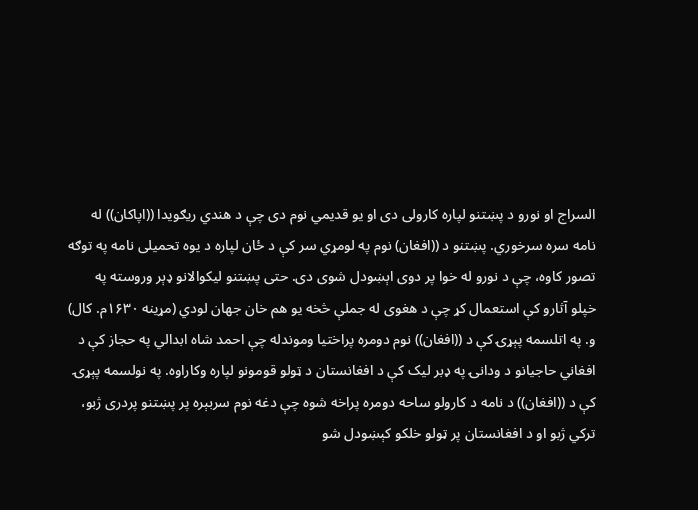السراج او نورو د پښتنو لپاره کارولی دی او يو قديمي نوم دی چې د هندي ريګويدا ((اپاکان)) له نامه سره سرخوري. پښتنو د ((افغان) نوم په لومړي سر کې د ځان لپاره د يوه تحميلی نامه په توګه تصور کاوه، چې د نورو له خوا پر دوی اېښودل شوی دی. حتی پښتنو ليکوالانو ډېر وروسته په خپلو آثارو کې استعمال کړ چې د هغوی له جملې څخه يو هم خان جهان لودي (مړينه ۱۶۳۰م. کال) و. په اتلسمه پېړۍ کې د ((افغان)) نوم دومره پراختيا وموندله چې احمد شاه ابدالي په حجاز کې د افغاني حاجيانو د ودانۍ په ډبر ليک کې د افغانستان د ټولو قومونو لپاره وکاراوه. په نولسمه پېړۍ کې د ((افغان)) د نامه د کارولو ساحه دومره پراخه شوه چې دغه نوم سربېره پر پښتنو پردری ژبو، ترکي ژبو او د افغانستان پر ټولو خلکو کېښودل شو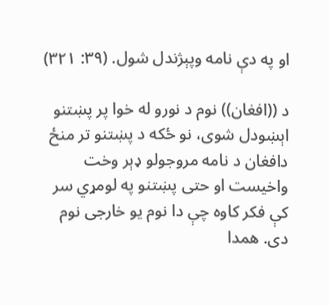او په دې نامه وپېژندل شول. (۳۹: ۳۲۱)

د ((افغان)) نوم د نورو له خوا پر پښتنو اېښودل شوی، نو ځکه د پښتنو تر منځ دافغان د نامه مروجولو ډېر وخت واخيست او حتی پښتنو په لومړي سر کې فکر کاوه چې دا نوم يو خارجی نوم دی. همدا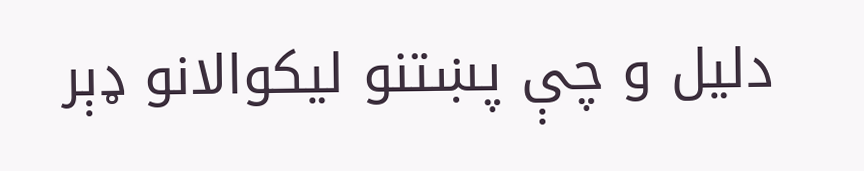دليل و چې پښتنو ليکوالانو ډېر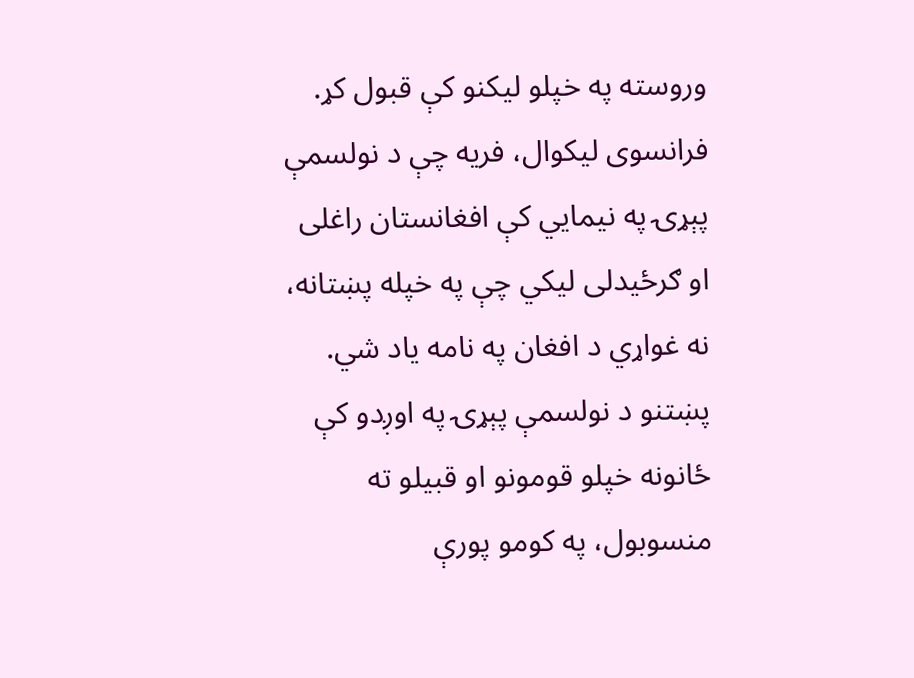وروسته په خپلو ليکنو کې قبول کړ. فرانسوی ليکوال، فريه چې د نولسمې پېړۍ په نيمايي کې افغانستان راغلی او ګرځيدلی ليکي چې په خپله پښتانه، نه غواړي د افغان په نامه ياد شي. پښتنو د نولسمې پېړۍ په اوږدو کې ځانونه خپلو قومونو او قبيلو ته منسوبول، په کومو پورې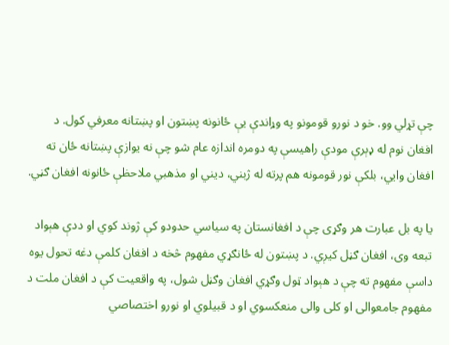چې تړلي وو. خو د نورو قومونو په وړاندې يې ځانونه پښتون او پښتانه معرفي کول. د افغان نوم له ډېرې مودې راهيسې په دومره اندازه عام شو چې نه يوازې پښتانه ځان ته افغان وايي، بلکې نور قومونه هم پرته له ژبني، ديني او مذهبي ملاحظې ځانونه افغان ګڼي.

يا په بل عبارت هر وګړی چې د افغانستان په سياسي حدودو کې ژوند کوي او ددې هېواد تبعه وی، افغان ګڼل کيږي. د پښتون له ځانګړي مفهوم څخه د افغان کلمې دغه تحول يوه داسې مفهوم ته چې د هېواد ټول وګړي افغان وګڼل شول، په واقعيت کې د افغان ملت د مفهوم جامعوالی او کلی والی منعکسوي او د قبيلوي او نورو اختصاصي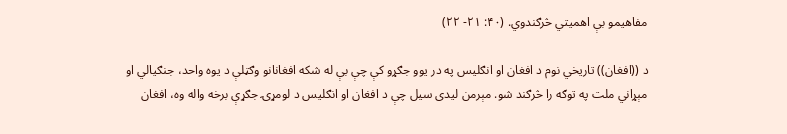مفاهيمو بې اهميتي څرګندوي. (۴۰: ۲۱- ۲۲)

د ((افغان)) تاريخي نوم د افغان او انګليس په در يوو جګړو کې چې بې له شکه افغانانو وګټلې د يوه واحد، جنګيالي او مېړاني ملت په توګه را څرګند شو. مېرمن ليدی سيل چې د افغان او انګليس د لومړۍ جګړې برخه واله وه، افغان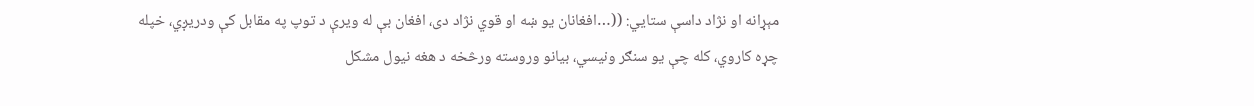مېړانه او نژاد داسې ستايي: ((…افغانان يو ښه او قوي نژاد دی، افغان بې له ويرې د توپ په مقابل کې ودريږي، خپله چړه کاروي، کله چې يو سنګر ونيسي، بيانو وروسته ورڅخه د هغه نيول مشکل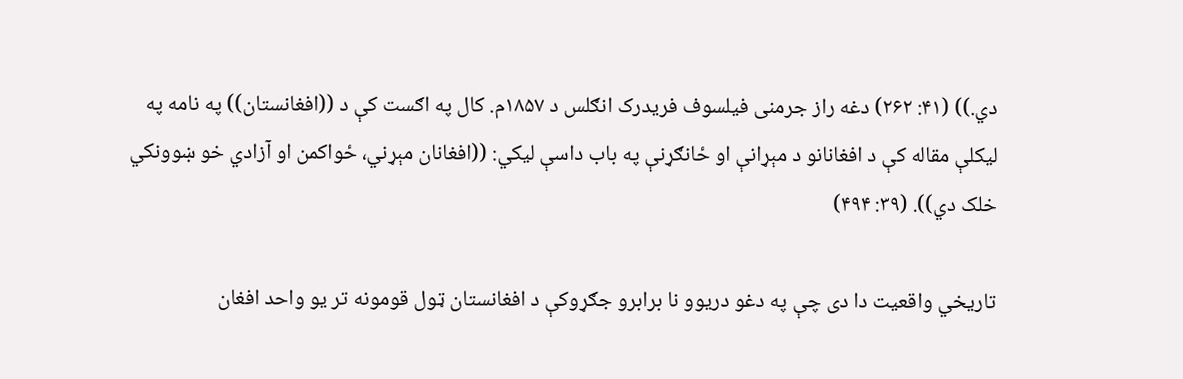دي.)) (۴۱: ۲۶۲) دغه راز جرمنی فيلسوف فريدرک انګلس د ۱۸۵۷م. کال په اګست کې د ((افغانستان)) په نامه په ليکلې مقاله کې د افغانانو د مېړانې او ځانګړنې په باب داسې ليکي: ((افغانان مېړني، ځواکمن او آزادي خو ښوونکي خلک دي)). (۳۹: ۴۹۴)

تاريخي واقعيت دا دی چې په دغو دريوو نا برابرو جګړوکې د افغانستان ټول قومونه تر يو واحد افغان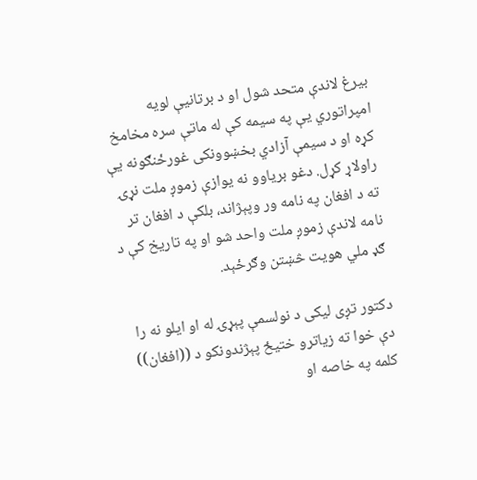بيرغ لاندې متحد شول او د برتانيې لويه امپراتوري يې په سيمه کې له ماتې سره مخامخ کړه او د سيمې آزادي بخښوونکی غورځنګونه يې راولاړ کړل. دغو برياوو نه يوازې زموږ ملت نړۍ ته د افغان په نامه ور وپېژاند، بلکې د افغان تر نامه لاندې زموږ ملت واحد شو او په تاريخ کې د ګډ ملي هويت څښتن وګرځېد.

دکتور تږی ليکی د نولسمې پېړۍ له او ايلو نه را دې خوا ته زياترو ختيځ پېژندونکو د ((افغان)) کلمه په خاصه او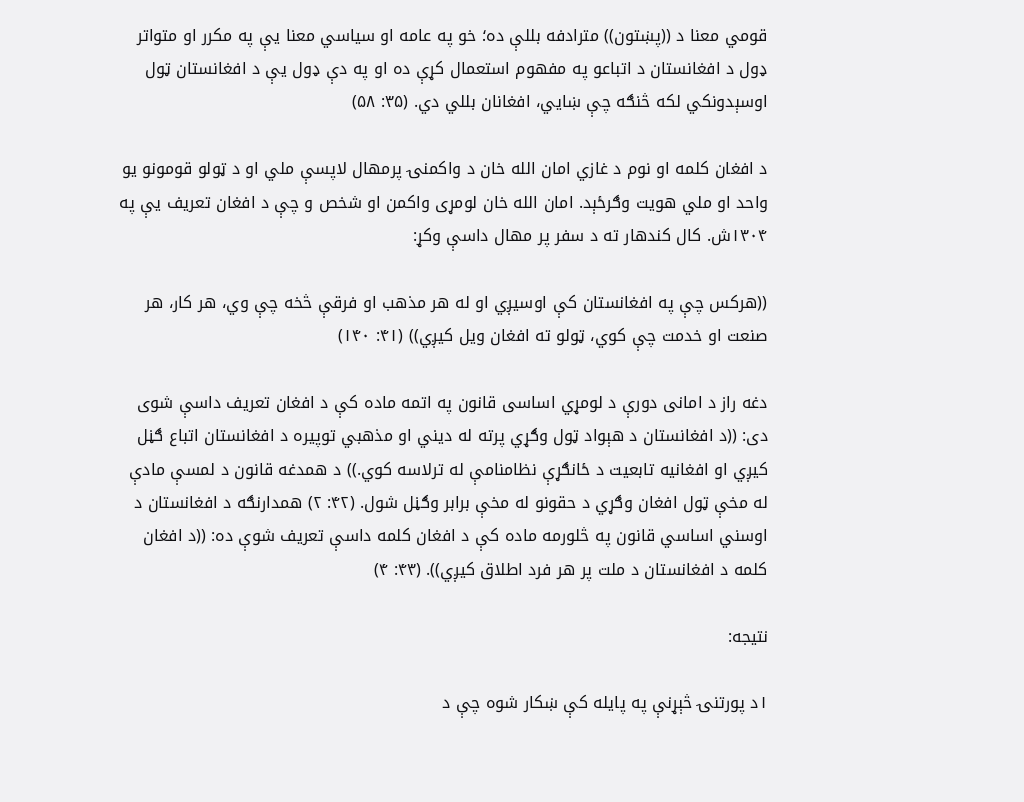قومي معنا د ((پښتون)) مترادفه بللې ده؛ خو په عامه او سياسي معنا يې په مکرر او متواتر ډول د افغانستان د اتباعو په مفهوم استعمال کړې ده او په دې ډول يې د افغانستان ټول اوسېدونکي لکه څنګه چې ښايي، افغانان بللي دي. (۳۵: ۵۸)

د افغان کلمه او نوم د غازي امان الله خان د واکمنۍ پرمهال لاپسې ملي او د ټولو قومونو يو واحد او ملي هويت وګرځېد. امان الله خان لومړی واکمن او شخص و چې د افغان تعريف يې په ۱۳۰۴ش. کال کندهار ته د سفر پر مهال داسې وکړ:

((هرکس چې په افغانستان کې اوسيږي او له هر مذهب او فرقې څخه چې وي، هر کار، هر صنعت او خدمت چې کوي، ټولو ته افغان ويل کيږي)) (۴۱: ۱۴۰)

دغه راز د امانی دورې د لومړي اساسی قانون په اتمه ماده کې د افغان تعريف داسې شوی دی: ((د افغانستان د هېواد ټول وګړي پرته له ديني او مذهبي توپيره د افغانستان اتباع ګڼل کيږي او افغانيه تابعيت د ځانګړې نظامنامې له ترلاسه کوي.)) د همدغه قانون د لمسې مادې له مخې ټول افغان وګړي د حقونو له مخې برابر وګڼل شول. (۴۲: ۲) همدارنګه د افغانستان د اوسني اساسي قانون په څلورمه ماده کې د افغان کلمه داسې تعريف شوې ده: ((د افغان کلمه د افغانستان د ملت پر هر فرد اطلاق کيږي)). (۴۳: ۴)

نتيجه:

۱د پورتنۍ څېړنې په پايله کې ښکار شوه چې د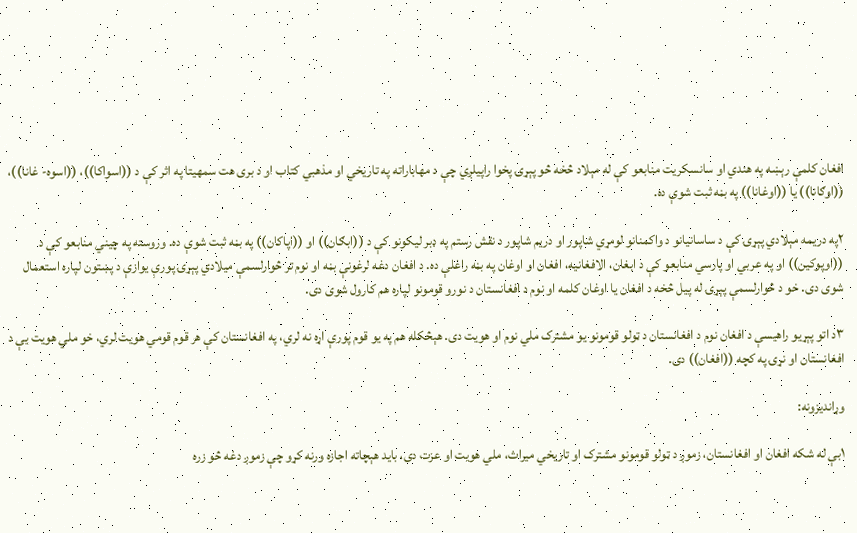افغان کلمې رېښه په هندي او سانسکريت منابعو کې له مېلاد څخه څو پېړۍ پخوا راپيلږي چې د مهاباراته په تاريخي او مذهبي کتاب او د بری هت سمهيتا په اثر کې د ((اسواکا))، ((اسوه- غانا))، ((اوګانا)) يا ((اوغانا)) په بڼه ثبت شوې ده.

۲په دريمه مېلادي پېړۍ کې د ساسانيانو د واکمنانو لومړي شاپور او دريم شاپور د نقش رستم په ډبر ليکونو کې د ((ابګان)) او ((اپاکان)) په بڼه ثبت شوې ده. وروسته په چيني منابعو کې د ((اوپوکين)) او په عربي او پارسي منابعو کې د ابغان، الافغانيه، افغان او اوغان په بڼه راغلې ده. د افغان دغه لرغونې بڼه او نوم تر څوارلسمې ميلادي پېړۍ پورې يوازې د پښتون لپاره استعمال شوی دی. خو د څوارلسمې پېړۍ له پيل څخه د افغان يا اوغان کلمه او نوم د افغانستان د نورو قومونو لپاره هم کارول شوی دی.

۳د اتو پېړيو راهيسې د افغان نوم د افغانستان د ټولو قومونو يو مشترک ملي نوم او هويت دی. هېڅکله هم په يو قوم پورې اړه نه لري، په افغانستان کې هر قوم قومي هويت لري، خو ملي هويت يې د افغانستان او نړۍ په کچه ((افغان)) دی.

وړانديزونه:

۱بې له شکه افغان او افغانستان، زموږ د ټولو قومونو مشترک او تاريخي ميراث، ملي هويت او عزت دی، بايد هېچاته اجازه ورنه کړو چې زموږ دغه څو زره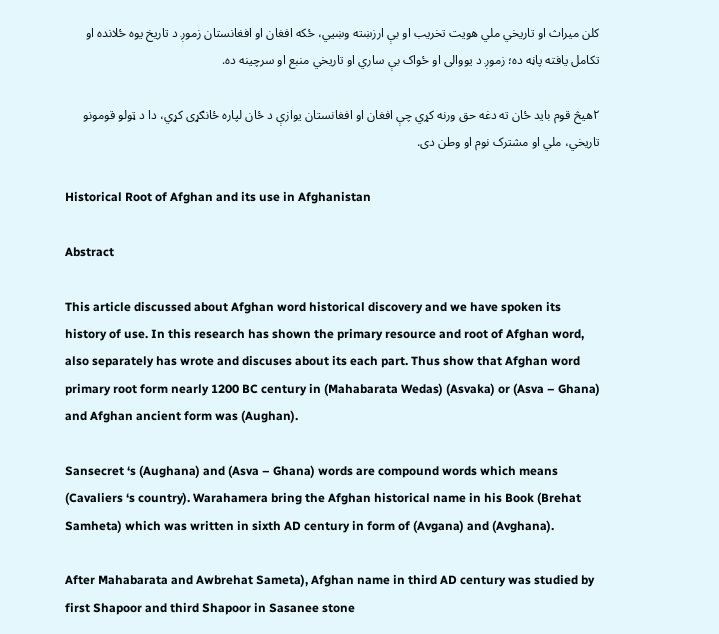کلن ميراث او تاريخي ملي هويت تخريب او بې ارزښته وښيي، ځکه افغان او افغانستان زموږ د تاريخ يوه ځلانده او تکامل يافته پاڼه ده؛ زموږ د يووالی او ځواک بې ساري او تاريخي منبع او سرچينه ده.

۲هيڅ قوم بايد ځان ته دغه حق ورنه کړي چې افغان او افغانستان يوازې د ځان لپاره ځانګړی کړي، دا د ټولو قومونو تاريخي، ملي او مشترک نوم او وطن دی.

Historical Root of Afghan and its use in Afghanistan

Abstract

This article discussed about Afghan word historical discovery and we have spoken its history of use. In this research has shown the primary resource and root of Afghan word, also separately has wrote and discuses about its each part. Thus show that Afghan word primary root form nearly 1200 BC century in (Mahabarata Wedas) (Asvaka) or (Asva – Ghana) and Afghan ancient form was (Aughan).

Sansecret ‘s (Aughana) and (Asva – Ghana) words are compound words which means (Cavaliers ‘s country). Warahamera bring the Afghan historical name in his Book (Brehat Samheta) which was written in sixth AD century in form of (Avgana) and (Avghana).

After Mahabarata and Awbrehat Sameta), Afghan name in third AD century was studied by first Shapoor and third Shapoor in Sasanee stone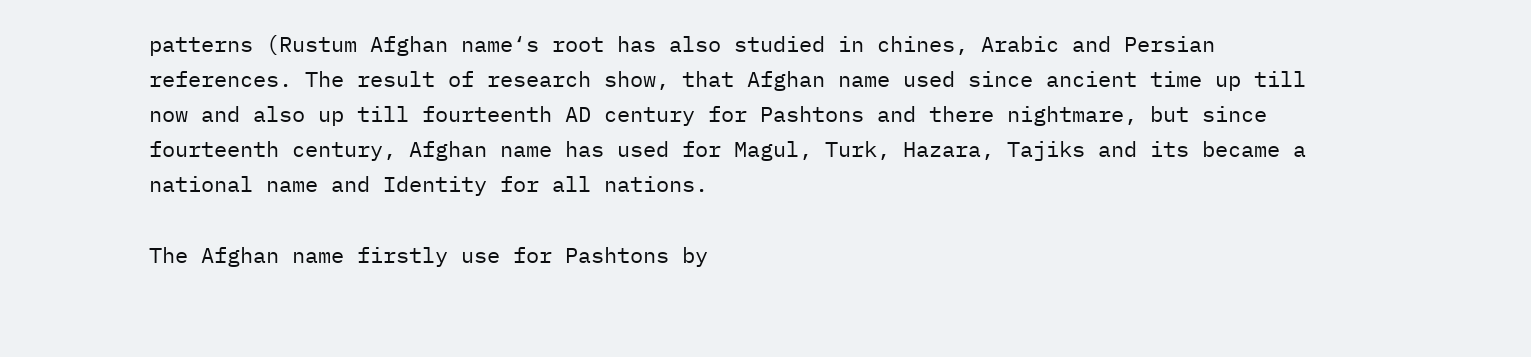patterns (Rustum Afghan name‘s root has also studied in chines, Arabic and Persian references. The result of research show, that Afghan name used since ancient time up till now and also up till fourteenth AD century for Pashtons and there nightmare, but since fourteenth century, Afghan name has used for Magul, Turk, Hazara, Tajiks and its became a national name and Identity for all nations.

The Afghan name firstly use for Pashtons by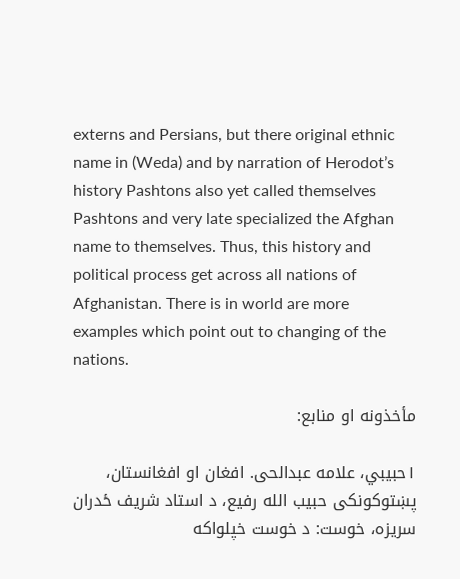externs and Persians, but there original ethnic name in (Weda) and by narration of Herodot’s history Pashtons also yet called themselves Pashtons and very late specialized the Afghan name to themselves. Thus, this history and political process get across all nations of Afghanistan. There is in world are more examples which point out to changing of the nations.

مأخذونه او منابع:

۱حبيبي، علامه عبدالحی. افغان او افغانستان، پښتوکونکی حبيب الله رفيع، د استاد شريف ځدران سريزه، خوست: د خوست خپلواکه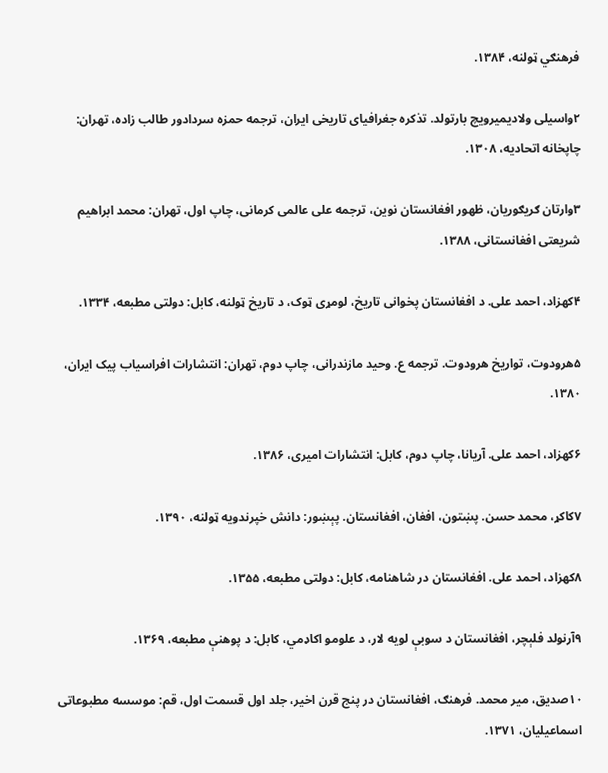فرهنګي ټولنه، ۱۳۸۴.

۲واسيلی ولاديميرويچ بارتولد. تذکره جغرافيای تاريخی ايران، ترجمه حمزه سردادور طالب زاده، تهران: چاپخانه اتحاديه، ۱۳۰۸.

۳وارتان ګريګوريان، ظهور افغانستان نوين، ترجمه علی عالمی کرمانی، چاپ اول، تهران: محمد ابراهيم شريعتی افغانستانی، ۱۳۸۸.

۴کهزاد، احمد علی. د افغانستان پخوانی تاريخ، لومړی ټوک، د تاريخ ټولنه، کابل: دولتی مطبعه، ۱۳۳۴.

۵هرودوت، تواريخ هرودوت. ترجمه ع. وحيد مازندرانی، چاپ دوم، تهران: انتشارات افراسياب پيک ايران، ۱۳۸۰.

۶کهزاد، احمد علی. آريانا، چاپ دوم، کابل: انتشارات اميری، ۱۳۸۶.

۷کاکړ، محمد حسن. پښتون، افغان، افغانستان. پېښور: دانش خپرندويه ټولنه، ۱۳۹۰.

۸کهزاد، احمد علی. افغانستان در شاهنامه، کابل: دولتی مطبعه، ۱۳۵۵.

۹آرنولد فلېچر، افغانستان د سوبې لويه لار، د علومو اکاډمي، کابل: د پوهنې مطبعه، ۱۳۶۹.

۱۰صديق، مير محمد. فرهنګ، افغانستان در پنج قرن اخير، جلد اول قسمت اول، قم: موسسه مطبوعاتی اسماعيليان، ۱۳۷۱.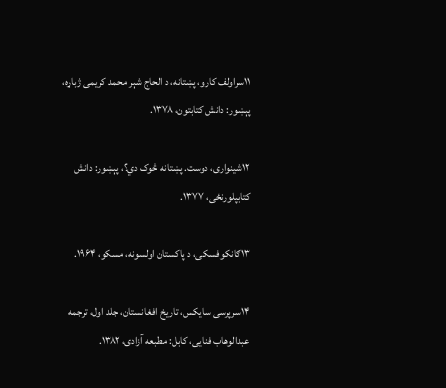۱۱سراولف کارو، پښتانه، د الحاج شېر محمد کريمی ژباړه، پېښور: دانش کتابتون، ۱۳۷۸.

۱۲شينواری، دوست. پښتانه څوک دي؟، پېښور: دانش کتابپلورنځی، ۱۳۷۷.

۱۳ګانکوفسکی، د پاکستان اولسونه، مسکو، ۱۹۶۴.

۱۴سرپرسی سايکس، تاريخ افغانستان، جلد اول، ترجمه عبدالوهاب فنايی، کابل: مطبعه آزادی، ۱۳۸۲.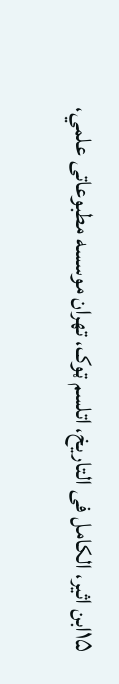۱۵ابن اثير، الکامل فی التاريخ، اتلسم ټوک، تهران موسسه مطبوعاتی علمي،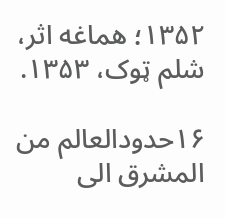۱۳۵۲؛ هماغه اثر، شلم ټوک، ۱۳۵۳.

۱۶حدودالعالم من المشرق الی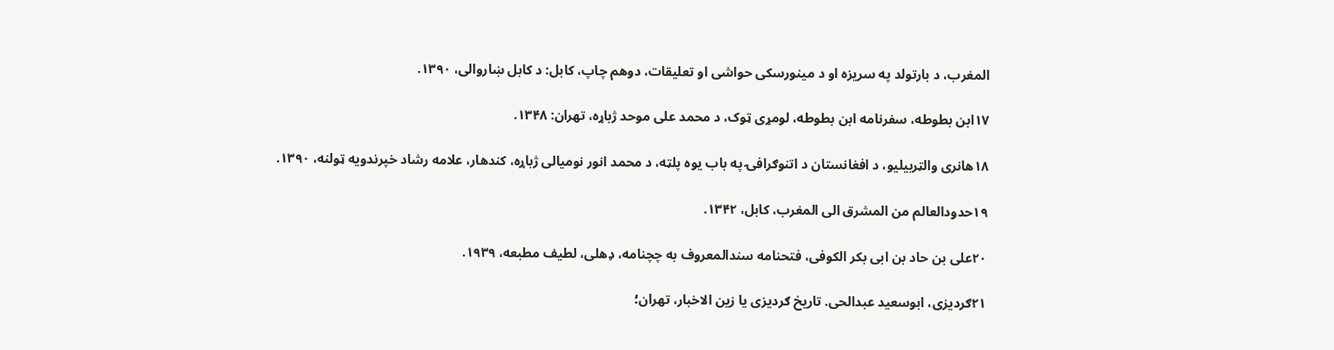المغرب، د بارتولد په سريزه او د مينورسکی حواشی او تعليقات، دوهم چاپ، کابل: د کابل ښاروالی، ۱۳۹۰.

۱۷ابن بطوطه، سفرنامه ابن بطوطه، لومړی ټوک، د محمد علی موحد ژباړه، تهران: ۱۳۴۸.

۱۸هانری والټربيليو، د افغانستان د اتنوګرافۍ په باب يوه پلټه، د محمد انور نوميالی ژباړه، کندهار، علامه رشاد خپرندويه ټولنه، ۱۳۹۰.

۱۹حدودالعالم من المشرق الی المغرب، کابل، ۱۳۴۲.

۲۰علی بن حاد بن ابی بکر الکوفی، فتحنامه سندالمعروف به چچنامه، ډهلی، لطيف مطبعه، ۱۹۳۹.

۲۱ګرديزی، ابوسعيد عبدالحی. تاريخ ګرديزی يا زين الاخبار، تهران؛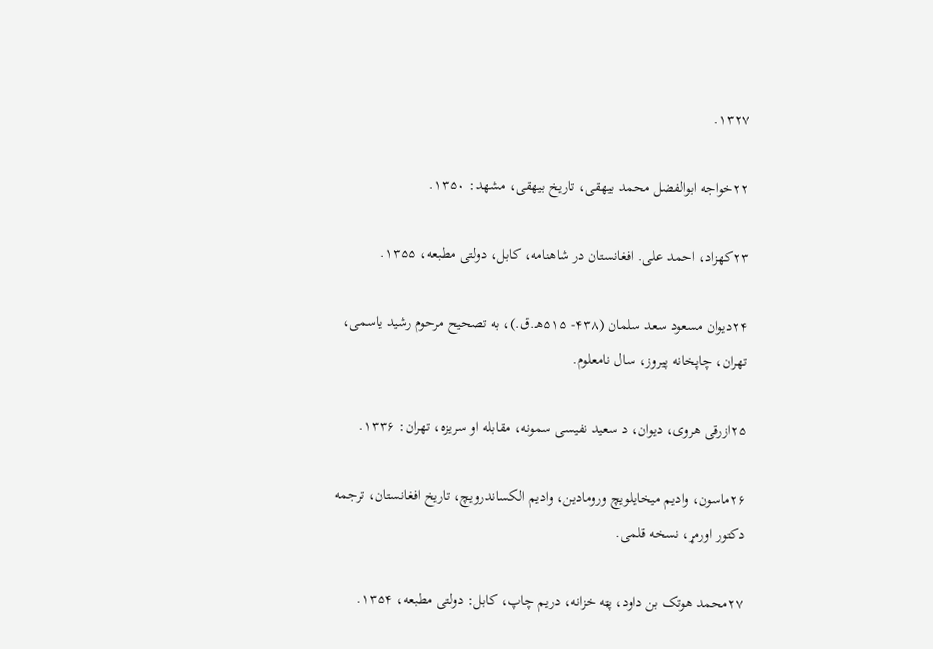۱۳۲۷.

۲۲خواجه ابوالفضل محمد بيهقی، تاريخ بيهقی، مشهد: ۱۳۵۰.

۲۳کهزاد، احمد علی. افغانستان در شاهنامه، کابل، دولتی مطبعه، ۱۳۵۵.

۲۴ديوان مسعود سعد سلمان (۴۳۸- ۵۱۵هـ.ق.)، به تصحيح مرحوم رشيد ياسمی، تهران، چاپخانه پيروز، سال نامعلوم.

۲۵ازرقی هروی، ديوان، د سعيد نفيسی سمونه، مقابله او سريزه، تهران: ۱۳۳۶.

۲۶ماسون، واديم ميخايلويچ ورومادين، واديم الکساندرويچ، تاريخ افغانستان، ترجمه دکتور اورمړ، نسخه قلمی.

۲۷محمد هوتک بن داود، پټه خزانه، دريم چاپ، کابل: دولتی مطبعه، ۱۳۵۴.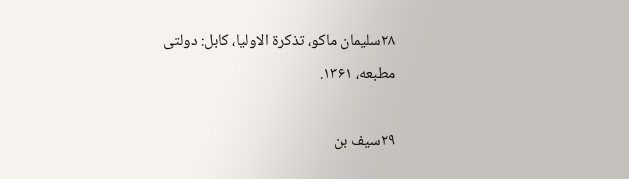۲۸سليمان ماکو، تذکرة الاوليا، کابل: دولتی مطبعه، ۱۳۶۱.

۲۹سيف بن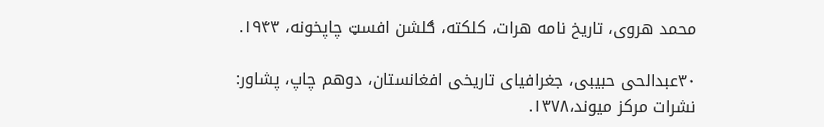محمد هروی، تاريخ نامه هرات، کلکته، ګلشن افسټ چاپخونه، ۱۹۴۳.

۳۰عبدالحی حبيبی، جغرافيای تاريخی افغانستان، دوهم چاپ، پشاور: نشرات مرکز ميوند،۱۳۷۸.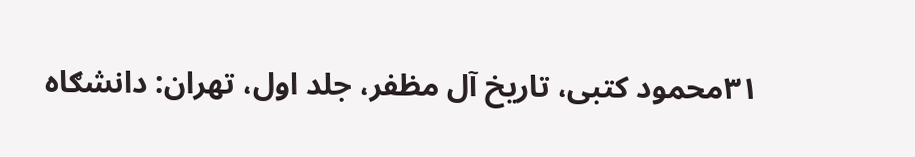۳۱محمود کتبی، تاريخ آل مظفر، جلد اول، تهران: دانشګاه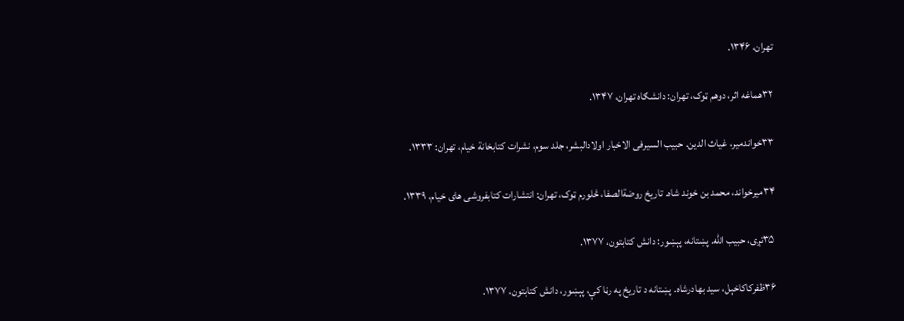تهران، ۱۳۴۶.

۳۲هماغه اثر، دوهم ټوک، تهران: دانشګاه تهران، ۱۳۴۷.

۳۳خواندمير، غياث الدين. حبيب السيرفی الاخبار اولادالبشر، جلد سوم، نشرات کتابخانة خيام، تهران: ۱۳۳۳.

۳۴ميرخواند، محمد بن خوند شاه. تاريخ روضةالصفا، څلورم ټوک، تهران: انتشارات کتابفروشی های خيام، ۱۳۳۹.

۳۵تږی، حبيب الله. پښتانه، پېښور: دانش کتابتون، ۱۳۷۷.

۳۶ظفرکاکاخېل، سيد بهادرشاه. پښتانه د تاريخ په رڼا کې، پېښور، دانش کتابتون، ۱۳۷۷.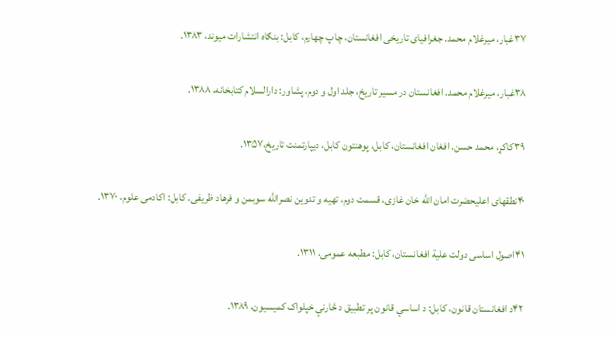۳۷غبار، ميرغلام محمد. جغرافيای تاريخی افغانستان، چاپ چهارم، کابل: بنګاه انتشارات ميوند، ۱۳۸۳.

۳۸غبار، ميرغلام محمد. افغانستان در مسير تاريخ، جلد اول و دوم، پشاور: دارالسلام کتابخانه، ۱۳۸۸.

۳۹کاکړ، محمد حسن. افغان افغانستان، کابل، پوهنتون کابل، ديپارتمنت تاريخ،۱۳۵۷.

۴۰نطقهای اعليحضرت امان الله خان غازی، قسمت دوم، تهيه و تدوين نصرالله سوبمن و فرهاد ظريفی. کابل: اکادمی علوم، ۱۳۷۰.

۴۱اصول اساسی دولت علية افغانستان، کابل: مطبعه عمومی، ۱۳۱۱.

۴۲د افغانستان قانون، کابل: د اساسي قانون پر تطبيق د څارنې خپلواک کميسيون، ۱۳۸۹.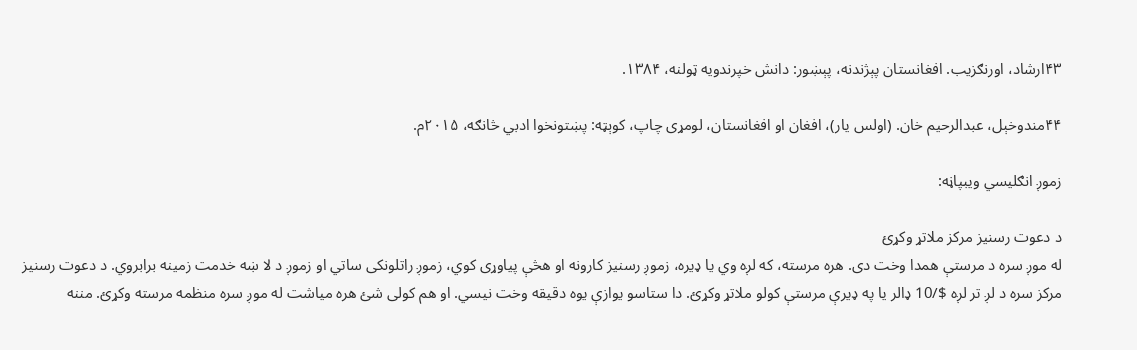۴۳ارشاد، اورنګزيب. افغانستان پېژندنه، پېښور: دانش خپرندويه ټولنه، ۱۳۸۴.

۴۴مندوخېل، عبدالرحيم خان. (اولس يار)، افغان او افغانستان، لومړی چاپ، کوېټه: پښتونخوا ادبي څانګه، ۲۰۱۵م.

زموږ انګلیسي ویبپاڼه:

د دعوت رسنیز مرکز ملاتړ وکړئ
له موږ سره د مرستې همدا وخت دی. هره مرسته، که لږه وي یا ډیره، زموږ رسنیز کارونه او هڅې پیاوړی کوي، زموږ راتلونکی ساتي او زموږ د لا ښه خدمت زمینه برابروي. د دعوت رسنیز مرکز سره د لږ تر لږه $/10 ډالر یا په ډیرې مرستې کولو ملاتړ وکړئ. دا ستاسو یوازې یوه دقیقه وخت نیسي. او هم کولی شئ هره میاشت له موږ سره منظمه مرسته وکړئ. مننه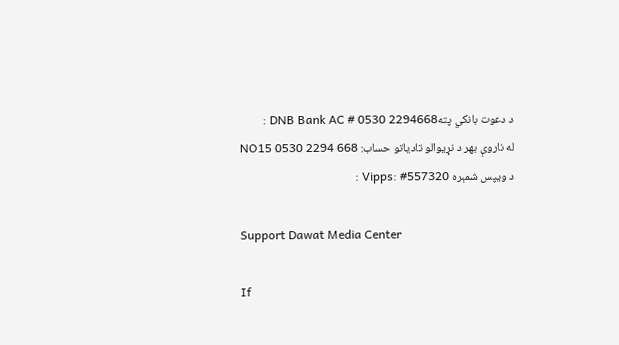د دعوت بانکي پتهDNB Bank AC # 0530 2294668 :
له ناروې بهر د نړیوالو تادیاتو حساب: NO15 0530 2294 668
د ویپس شمېره Vipps: #557320 :

Support Dawat Media Center

If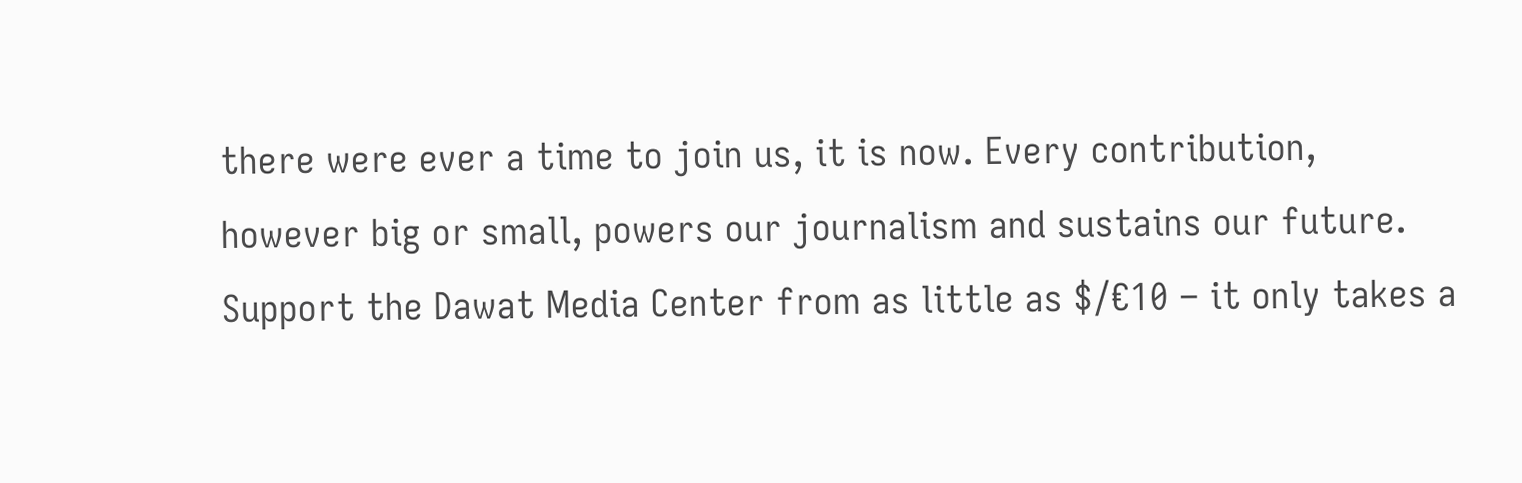there were ever a time to join us, it is now. Every contribution, however big or small, powers our journalism and sustains our future. Support the Dawat Media Center from as little as $/€10 – it only takes a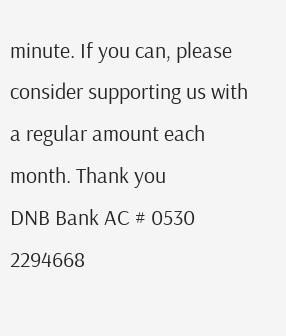minute. If you can, please consider supporting us with a regular amount each month. Thank you
DNB Bank AC # 0530 2294668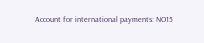Account for international payments: NO15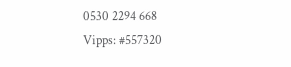0530 2294 668
Vipps: #557320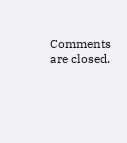Comments are closed.